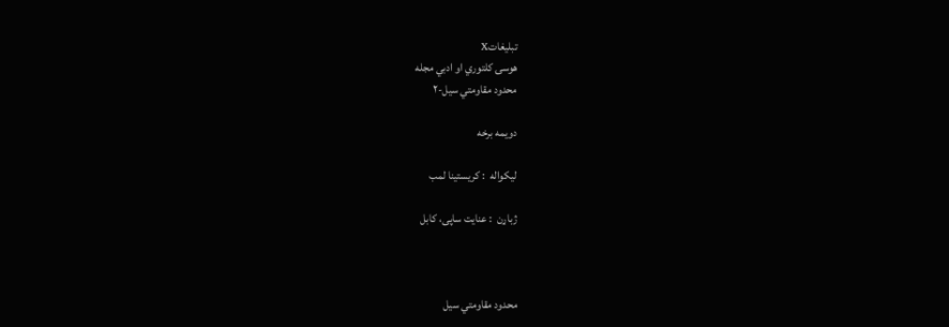تبليغاتX
هوسۍ كلتوري او ادبي مجله
محدود مقاومتي سيل-٢

دویمه برخه

ليكواله  : كريستينا لمب

ژباړن  : عنايت ساپى، كابل



محدود مقاومتي سيل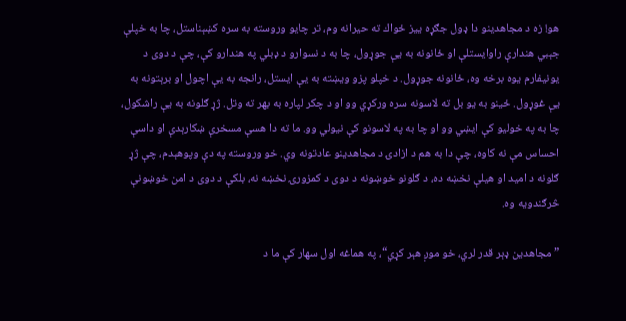هو! زه د مجاهدينو دا ډول جګړه ييز ځواك ته حيرانه وم، تر چايو وروسته به سره كښېناستل، چا به خپلې جېبي هندارې راوايستلې او ځانونه به يې جوړول، چا به د نسوارو د ډبلي په هندارو كې، چې د دوى د يونيفارم يوه برخه وه، ځانونه جوړول. د خپلو پزو ويښته به يې ايستل، رانجه به يې اچول او برېتونه به يې غوړول. ځينو به يو بل ته لاسونه سره وركړي وو او د چكر لپاره به بهر ته وتل. ژړ ګلونه به يې راشكول، چا به په خوليو كې ايښي وو او چا به په لاسونو كې نيولي وو. ما ته دا هسې مسخرې ښكارېدې او داسې احساس مې نه كاوه، چې دا به هم د ازادۍ د مجاهدينو عادتونه وي. خو وروسته په دې وپوهېدم، چې ژړ ګلونه د اميد او هيلې نخښه ده، د ګلونو خوښونه د دوى د كمزورۍ نخښه نه، بلكې د دوى د امن خوښونې څرګندويه وه.

”مجاهدين ډېر قدر لري، خو موږ هېر كړي“، په هماغه اول سهار كې ما د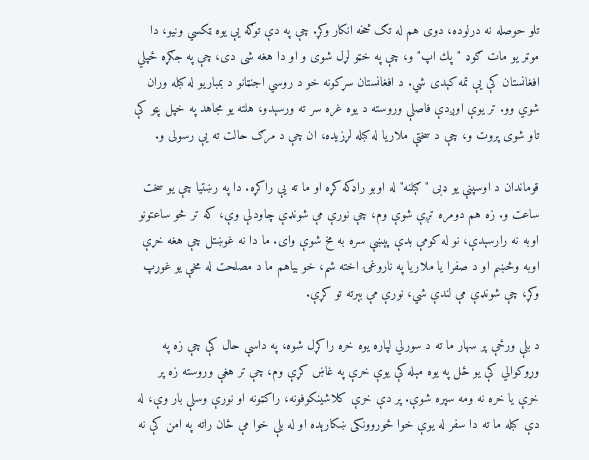تلو حوصله نه درلوده، دوى هم له تګ څخه انكار وكړ. چې په دې توګه يې يوه ټكسي ونيو، دا موټر يو مات ګوډ "پك اپ" و، چې په خټو لړل شوى و او دا هغه شى دى، چې په جګړه ځپلي افغانستان كې يې تمه كېدى شي. د افغانستان سړكونه خو د روسي اجنټانو د بمباريو له كبله وران شوي وو. تر يوې اوږدې فاصلې وروسته د يوه غره سر ته ورسېدو، هلته يو مجاهد په خپل پټو كې تاو شوى پروت و، چې د سختې ملاريا له كبله لړزيده، ان چې د مرګ حالت ته يې رسولى و.

قوماندان د اوسپنې يو ډبى "ګېلنه" له اوبو راډكه كړه او ما ته يې راكړه. دا په رښتيا چې يو سخت ساعت و. زه هم دومره تږې شوې وم، چې نورې مې شونډې چاودلې وې، كه تر څو ساعتونو اوبه نه رارسېدې، نو له كومې بدې پېښې سره به مخ شوې واى. ما دا نه غوښتل چې هغه خړې اوبه وڅښم او د صفرا يا ملاريا په ناروغۍ اخته شم، خو بياهم ما د مصلحت له مخې يو غوړپ وكړ، چې شونډې مې لندې شي، نورې مې بېرته تو كړې.

د بلې ورځې پر سهار ما ته د سورلي لپاره يوه خره راكړل شوه، په داسې حال كې چې زه په وړوكوالي كې يو ځل په يوه مېله كې يوې خرې په غاښ كړې وم، چې تر هغې وروسته زه پر خرې يا خره نه ومه سپره شوې. پر دې خرې كلاشينكوفونه، راكټونه او نورې وسلې بار وې، له دې كبله ما ته دا سفر له يوې خوا ځوروونكى ښكارېده او له بلې خوا مې ځان راته په امن كې نه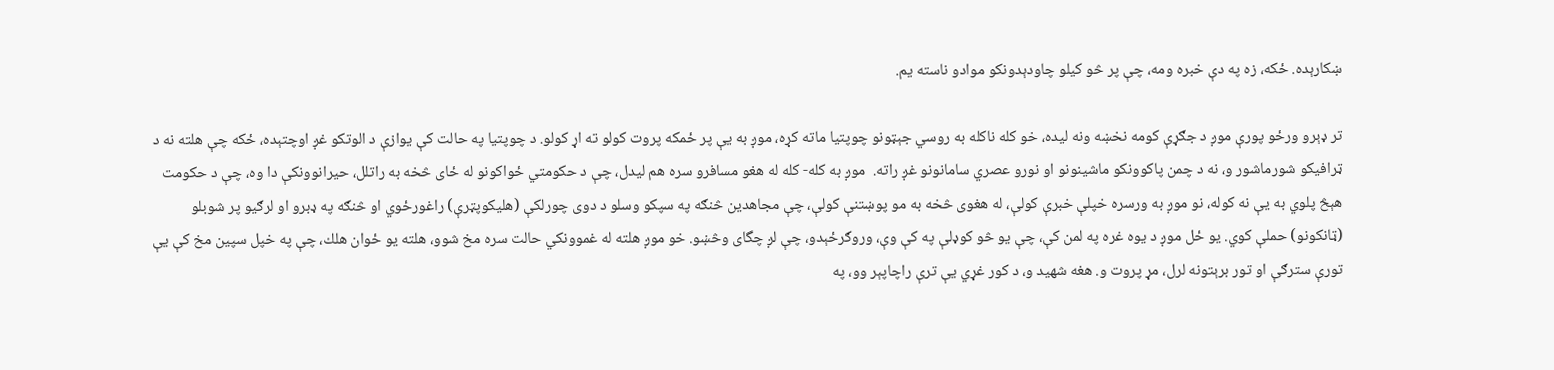ښكارېده. ځكه، زه په دې خبره ومه، چې پر څو كيلو چاودېدونكو موادو ناسته يم.

تر ډېرو ورځو پورې موږ د جګړې كومه نخښه ونه ليده، خو كله ناكله به روسي جېټونو چوپتيا ماته كړه، موږ به يې پر ځمكه پروت كولو ته اړ كولو. د چوپتيا په حالت كې يوازې د الوتكو غږ اوچتېده، ځكه چې هلته نه د ټرافيكو شورماشور و، نه د چمن پاكوونكو ماشينونو او نورو عصري سامانونو غږ راته.  موږ به كله- كله له هغو مسافرو سره هم ليدل، چې د حكومتي ځواكونو له ځاى څخه به راتلل، حيرانوونكې دا وه، چې د حكومت هېڅ پلوي به يې نه كوله، نو موږ به ورسره خپلې خبرې كولې، له هغوى څخه به مو پوښتنې كولې، چې مجاهدين څنګه په سپكو وسلو د دوى چورلكې (هليكوپټرې) راغورځوي او څنګه په ډبرو او لرګيو پر شوبلو (ټانكونو) حملې كوي. يو ځل موږ د يوه غره په لمن كې، چې يو څو كوډلې په كې وې، وروګرځېدو، چې لږ چگاى وڅښو. خو موږ هلته له غموونكي حالت سره مخ شوو، هلته يو ځوان هلك، چې په خپل سپين مخ كې يې تورې سترګې او تور برېتونه لرل، مړ پروت و. هغه شهيد و، د كور غړي يې ترې راچاپېر وو، په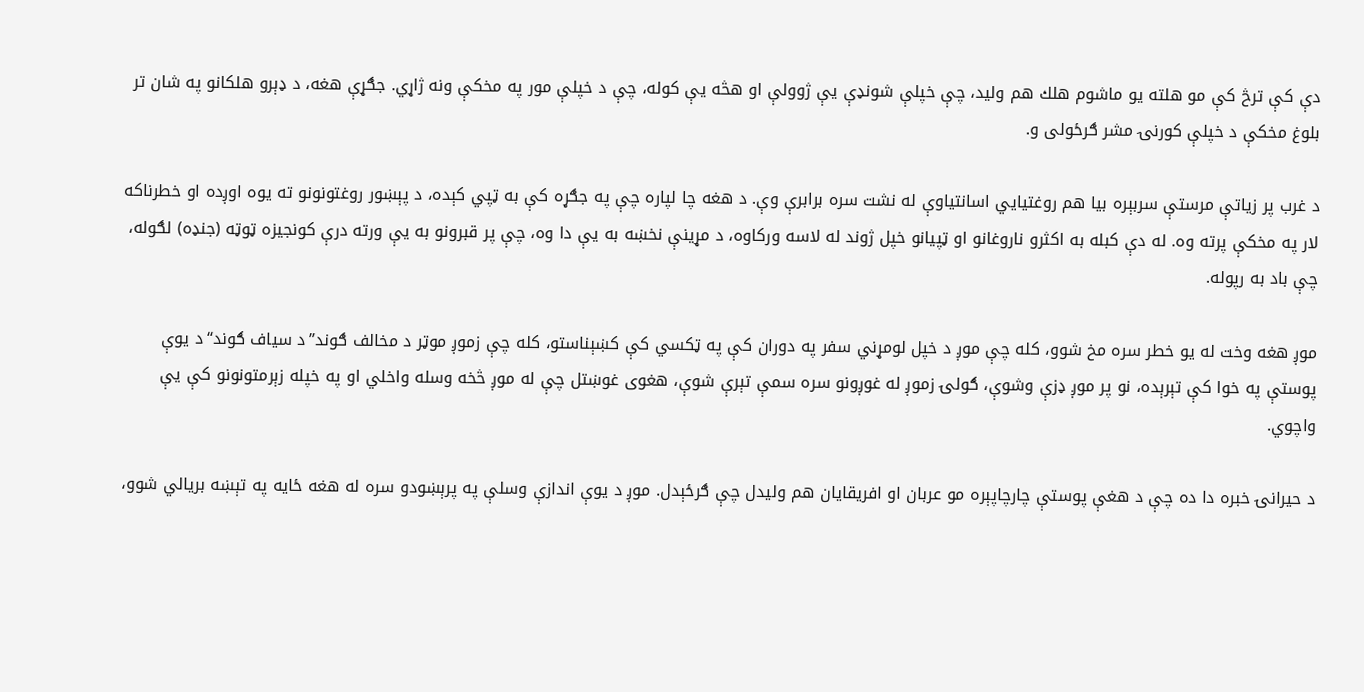دې كې ترڅ كې مو هلته يو ماشوم هلك هم وليد، چې خپلې شونډې يې ژوولې او هڅه يې كوله، چې د خپلې مور په مخكې ونه ژاړي. جګړې هغه، د ډېرو هلكانو په شان تر بلوغ مخكې د خپلې كورنۍ مشر ګرځولى و.

د غرب پر زياتې مرستې سربېره بيا هم روغتيايي اسانتياوې له نشت سره برابرې وې. د هغه چا لپاره چې په جګړه كې به ټپي كېده، د پېښور روغتونونو ته يوه اوږده او خطرناكه لار په مخكې پرته وه. له دې كبله به اكثرو ناروغانو او ټپيانو خپل ژوند له لاسه وركاوه، د مړينې نخښه به يې دا وه، چې پر قبرونو به يې ورته درې كونجيزه ټوټه (جنډه) لګوله، چې باد به رپوله.

موږ هغه وخت له يو خطر سره مخ شوو، كله چې موږ د خپل لومړني سفر په دوران كې په ټكسي كې كښېناستو، كله چې زموږ موټر د مخالف ګوند”د سياف ګوند“د يوې پوستې په خوا كې تېرېده، نو پر موږ ډزې وشوې، ګولۍ زموږ له غوږونو سره سمې تېرې شوې، هغوى غوښتل چې له موږ څخه وسله واخلي او په خپله زېرمتونونو كې يې واچوي.

د حيرانۍ خبره دا ده چې د هغې پوستې چارچاپېره مو عربان او افريقايان هم وليدل چې ګرځېدل. موږ د يوې اندازې وسلې په پرېښودو سره له هغه ځايه په تېښه بريالي شوو،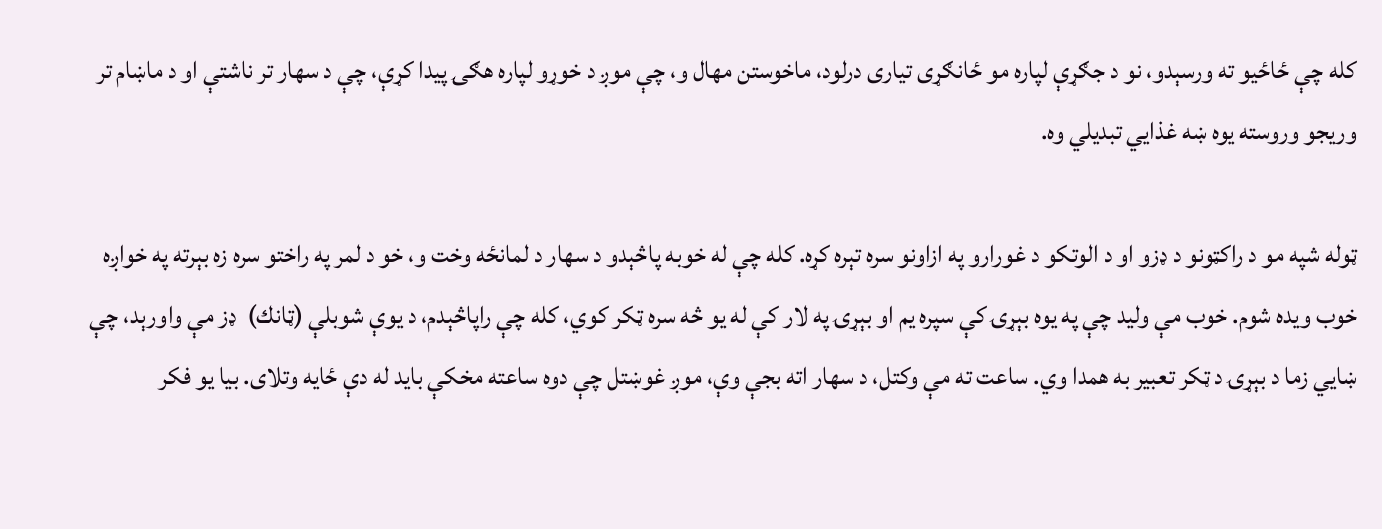كله چې ځاځيو ته ورسېدو، نو د جګړې لپاره مو ځانګړى تيارى درلود، ماخوستن مهال و، چې موږ د خوړو لپاره هګۍ پيدا كړې، چې د سهار تر ناشتې او د ماښام تر وريجو وروسته يوه ښه غذايي تبديلي وه.

ټوله شپه مو د راكټونو د ډزو او د الوتكو د غورارو په ازاونو سره تېره كړه. كله چې له خوبه پاڅېدو د سهار د لمانځه وخت و، خو د لمر په راختو سره زه بېرته په خواږه خوب ويده شوم. خوب مې وليد چې په يوه بېړۍ كې سپره يم او بېړۍ په لار كې له يو څه سره ټكر كوي، كله چې راپاڅېدم، د يوې شوبلې (ټانك)  ډز مې واورېد، چې ښايي زما د بېړۍ د ټكر تعبير به همدا وي. ساعت ته مې وكتل، د سهار اته بجې وې، موږ غوښتل چې دوه ساعته مخكې بايد له دې ځايه وتلاى. بيا يو فكر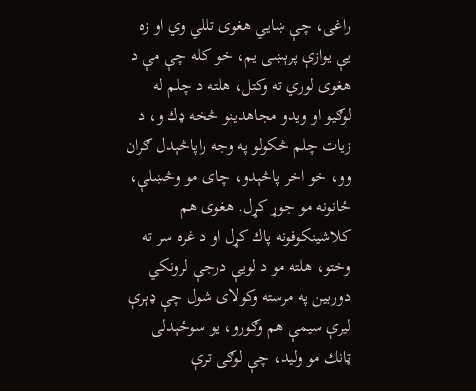راغى، چې ښايي هغوى تللي وي او زه يې يوازې پرېښى يم، خو كله چې مې د هغوى لوري ته وكتل، هلته د چلم له لوګيو او ويدو مجاهدينو څخه ډك و، د زيات چلم څكولو په وجه راپاڅېدل ګران وو، خو اخر پاڅېدو، چاى مو وڅښلې، ځانونه مو جوړ كړل. هغوى هم كلاشينكوفونه پاك كړل او د غره سر ته وختو، هلته مو د لويې درجې لرونكي دوربين په مرسته وكولاى شول چې ډېرې ليرې سيمې هم وګورو، يو سوځېدلى ټانك مو وليد، چې لوګى ترې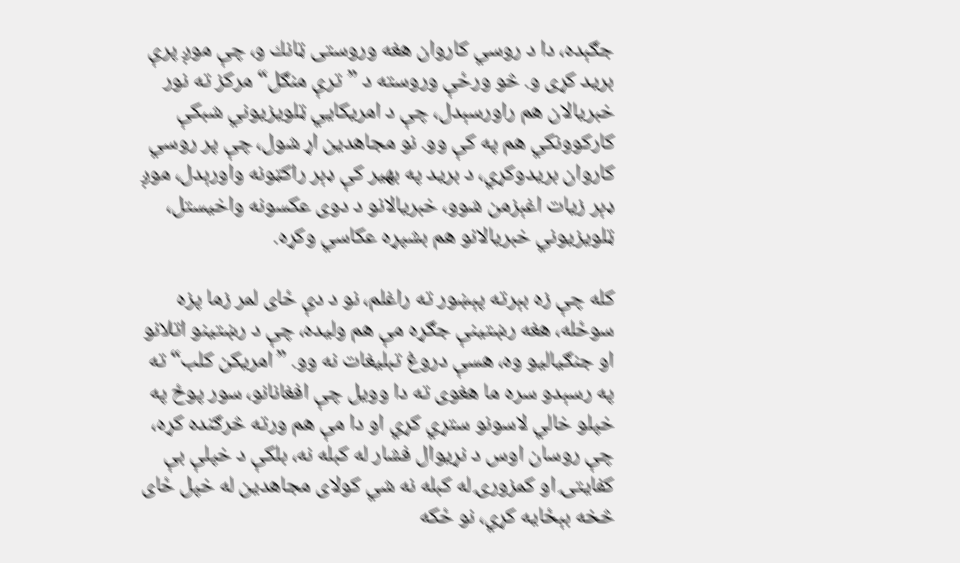جګېده، دا د روسي كاروان هغه وروستى ټانك و، چې موږ پرې بريد كړى و. څو ورځې وروسته د ”ترې منګل“ مركز ته نور خبريالان هم راورسېدل، چې د امريكايي ټلويزيوني شبكې كاركوونكي هم په كې وو. نو مجاهدين اړ شول، چې پر روسي كاروان بريدوكړي، د بريد په بهير كې ډېر راكټونه واورېدل، موږ ډېر زيات اغېزمن شوو، خبريالانو د دوى عكسونه واخيستل، ټلويزيوني خبريالانو هم بشپړه عكاسي وكړه.

كله چې زه بېرته پېښور ته راغلم، نو د دې ځاى لمر زما پزه سوځله، هغه رښتينې جګړه مې هم وليده، چې د رښتينو اتلانو او جنګياليو وه، هسې دروغ تبليغات نه وو. ”امريكن كلب“ ته په رسېدو سره ما هغوى ته دا وويل چې افغانانو، سور پوځ په خپلو خالي لاسونو ستړي كړي او دا مې هم ورته څرګنده كړه، چې روسان اوس د نړيوال فشار له كبله نه، بلكې د خپلې بې كفايتۍ او كمزورۍ له كبله نه شي كولاى مجاهدين له خپل ځاى څخه بېځايه كړي، نو ځكه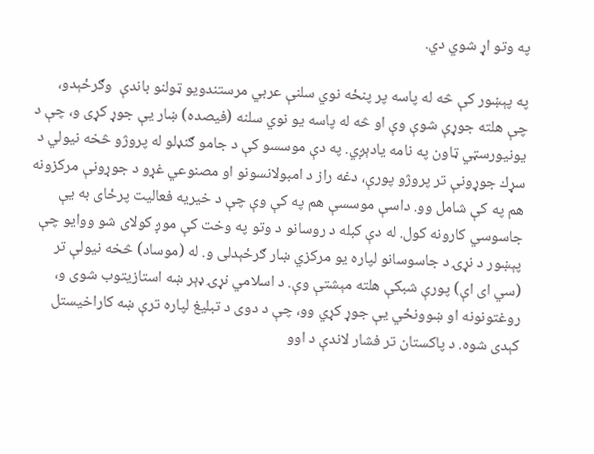په وتو اړ شوي دي.

په پېښور كې څه له پاسه پر پنځه نوي سلنې عربي مرستندويو ټولنو باندې  وګرځېدو، چې هلته جوړې شوې وې او څه له پاسه يو نوي سلنه (فيصده) ښار يې جوړ كړى و، چې د يونيورسټي ټاون په نامه يادېږي. په دې موسسو كې د جامو ګنډلو له پروژو څخه نيولي د سړك جوړونې تر پروژو پورې، دغه راز د امبولانسونو او مصنوعي غړو د جوړونې مركزونه هم په كې شامل وو. داسې موسسې هم په كې وې چې د خيريه فعاليت پرځاى به يې جاسوسي كارونه كول. له دې كبله د روسانو د وتو په وخت كې موږ كولاى شو ووايو چې پېښور د نړۍ د جاسوسانو لپاره يو مركزي ښار ګرځېدلى و. له (موساد) څخه نيولې تر (سي اى اې) پورې شبكې هلته مېشتې وې. د اسلامي نړۍ ډېر ښه استازيتوب شوى و، روغتونونه او ښوونځي يې جوړ كړي وو، چې د دوى د تبليغ لپاره ترې ښه كاراخيستل كېدى شوه. د پاكستان تر فشار لاندې د اوو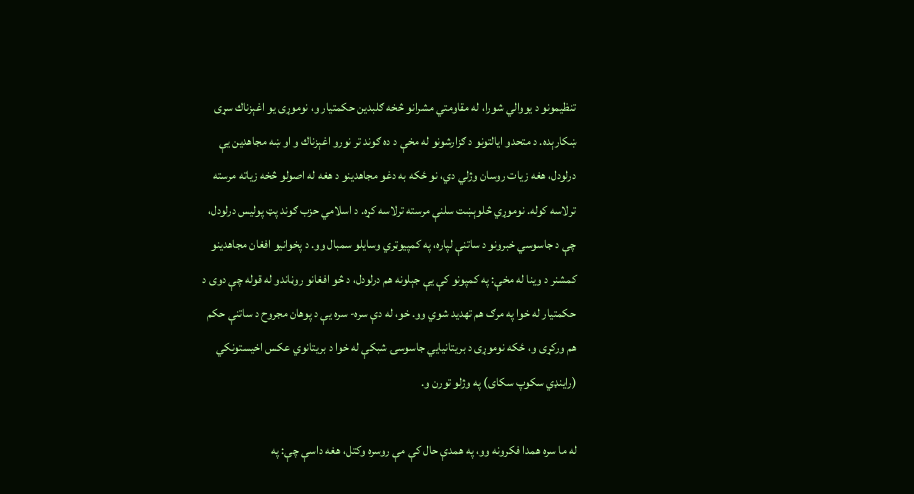تنظيمونو د يووالي شورا، له مقاومتي مشرانو څخه ګلبدين حكمتيار و، نوموړى يو اغېزناك سړى ښكارېده. د متحدو ايالتونو د ګزارشونو له مخې د ده ګوند تر نورو اغېزناك و او ښه مجاهدين يې درلودل، هغه زيات روسان وژلي دي، نو ځكه به دغو مجاهدينو د هغه له اصولو څخه زياته مرسته ترلاسه كوله. نوموړي څلوېښت سلنې مرسته ترلاسه كړه. د اسلامي حزب ګوند پټ پوليس درلودل، چې د جاسوسي خبرونو د ساتنې لپاره، په كمپيوټري وسايلو سمبال وو. د پخوانيو افغان مجاهدينو كمشنر د وينا له مخې: په كمپونو كې يې جېلونه هم درلودل، د څو افغانو روڼاندو له قوله چې دوى د حكمتيار له خوا په مرګ هم تهديد شوي وو. خو، له دې سره- سره يې د پوهان مجروح د ساتنې حكم هم وركړى و، ځكه نوموړى د بريتانيايي جاسوسۍ شبكې له خوا د بريتانوي عكس اخيستونكي (راينډي سكوپ سكاى) په وژلو تورن و.

له ما سره همدا فكرونه وو، په همدې حال كې مې روسره وكتل، هغه داسې چې: په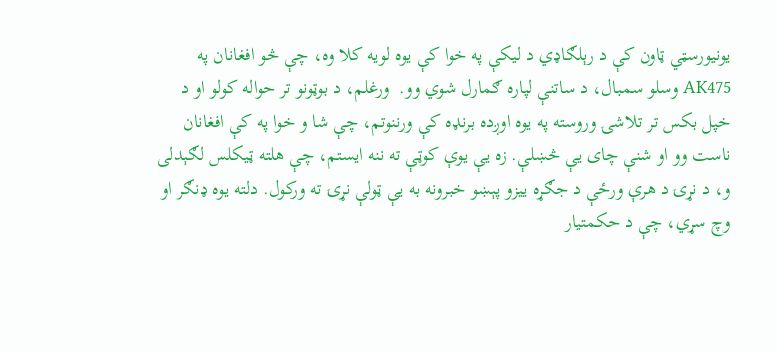يونيورسټي ټاون كې د رېلګاډي د ليكې په خوا كې يوه لويه كلا وه، چې څو افغانان په AK475 وسلو سمبال، د ساتنې لپاره ګمارل شوي وو.  ورغلم، د بوټونو تر حواله كولو او د خپل بكس تر تلاشۍ وروسته په يوه اوږده برنډه كې ورننوتم، چې شا و خوا په كې افغانان ناست وو او شنې چاى يې څښلې. زه يې يوې كوټې ته ننه ايستم، چې هلته ټيكلس لګېدلى و، د نړۍ د هرې ورځې د جګړه ييزو پېښو خبرونه به يې ټولې نړۍ ته وركول. دلته يوه ډنګر او وچ سړي، چې د حكمتيار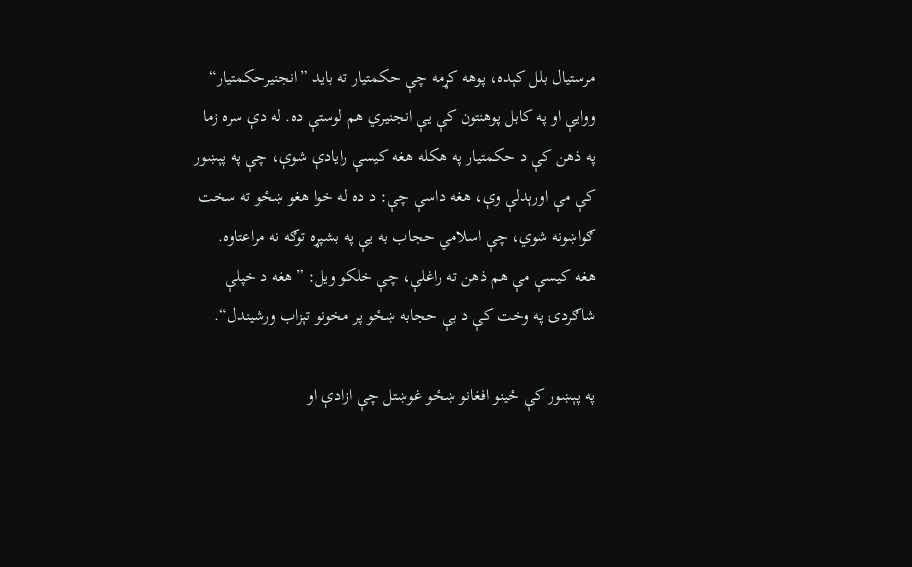مرستيال بلل كېده، پوهه كړمه چې حكمتيار ته بايد ”انجنيرحكمتيار“ ووايې او په كابل پوهنتون كې يې انجنيري هم لوستې ده. له دې سره زما په ذهن كې د حكمتيار په هكله هغه كيسې رايادې شوې، چې په پېښور كې مې اورېدلې وې، هغه داسې چې: د ده له خوا هغو ښځو ته سخت ګواښونه شوي، چې اسلامي حجاب به يې په بشپړه توګه نه مراعتاوه.  هغه كيسې مې هم ذهن ته راغلې، چې خلكو ويل: ”هغه د خپلې شاګردۍ په وخت كې د بې حجابه ښځو پر مخونو تېزاب ورشيندل“.

په پېښور كې ځينو افغانو ښځو غوښتل چې ازادې او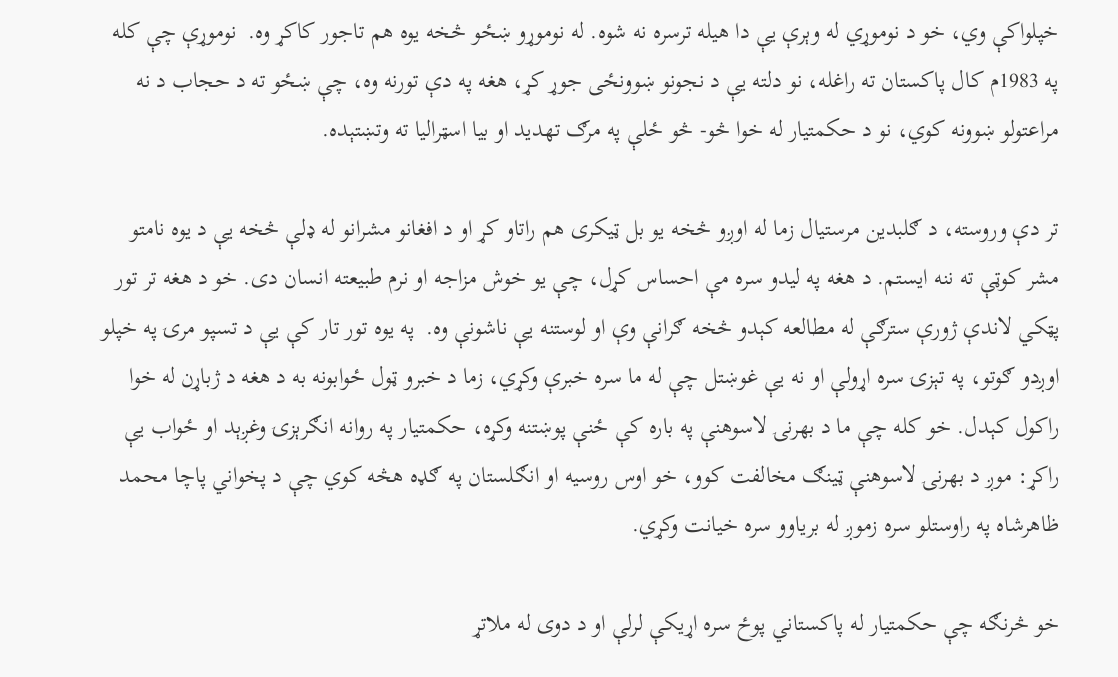خپلواكې وي، خو د نوموړي له وېرې يې دا هيله ترسره نه شوه. له نوموړو ښځو څخه يوه هم تاجور كاكړ وه.  نوموړې چې كله په 1983م كال پاكستان ته راغله، نو دلته يې د نجونو ښوونځى جوړ كړ، هغه په دې تورنه وه، چې ښځو ته د حجاب د نه مراعتولو ښوونه كوي، نو د حكمتيار له خوا څو- څو ځلې په مرګ تهديد او بيا اسټراليا ته وتښتېده.

تر دې وروسته، د ګلبدين مرستيال زما له اوږو څخه يو بل ټيكرى هم راتاو كړ او د افغانو مشرانو له ډلې څخه يې د يوه نامتو مشر كوټې ته ننه ايستم. د هغه په ليدو سره مې احساس كړل، چې يو خوش مزاجه او نرم طبيعته انسان دى. خو د هغه تر تور پټكي لاندې ژورې سترګې له مطالعه كېدو څخه ګرانې وې او لوستنه يې ناشونې وه.  په يوه تور تار كې يې د تسپو مرۍ په خپلو اوږدو ګوتو، په تېزۍ سره اړولې او نه يې غوښتل چې له ما سره خبرې وكړي، زما د خبرو ټول ځوابونه به د هغه د ژباړن له خوا راكول كېدل. خو كله چې ما د بهرنۍ لاسوهنې په باره كې ځنې پوښتنه وكړه، حكمتيار په روانه انګرېزۍ وغږېد او ځواب يې راكړ: موږ د بهرنۍ لاسوهنې ټينګ مخالفت كوو، خو اوس روسيه او انګلستان په ګډه هڅه كوي چې د پخواني پاچا محمد ظاهرشاه په راوستلو سره زموږ له برياوو سره خيانت وكړي.

خو څرنګه چې حكمتيار له پاكستاني پوځ سره اړيكې لرلې او د دوى له ملاتړ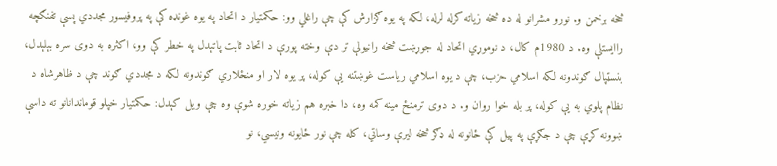څخه برخمن و. نورو مشرانو له ده څخه زياته كرله لرله، لكه په يوه ګزارش كې چې راغلي وو: حكمتيار د اتحاد په يوه غونډه كې په پروفيسور مجددي پسې تفنګچه راايستلې وه. د 1980م كال، د نوموړي اتحاد له جوړښت څخه رانيولې تر دې وخته پورې د اتحاد ثابت پاتېدل په خطر كې وو، اكثره به دوى سره بېلېدل، بنسټپال ګوندونه لكه اسلامي حزب، چې د يوه اسلامي رياست غوښتنه يې كوله، پر يوه لار او منځلاري ګوندونه لكه د مجددي ګوند چې د ظاهرشاه د نظام پلوي به يې كوله، پر بله خوا روان و. د دوى ترمنځ مينه كمه وه، دا خبره هم زياته خوره شوې وه چې ويل كېدل: حكمتيار خپلو قوماندانانو ته داسې ښوونه كړې چې د جګړې په پيل كې ځانونه له ډګر څخه ليرې وساتي، كله چې نور ځايونه ونيسي، نو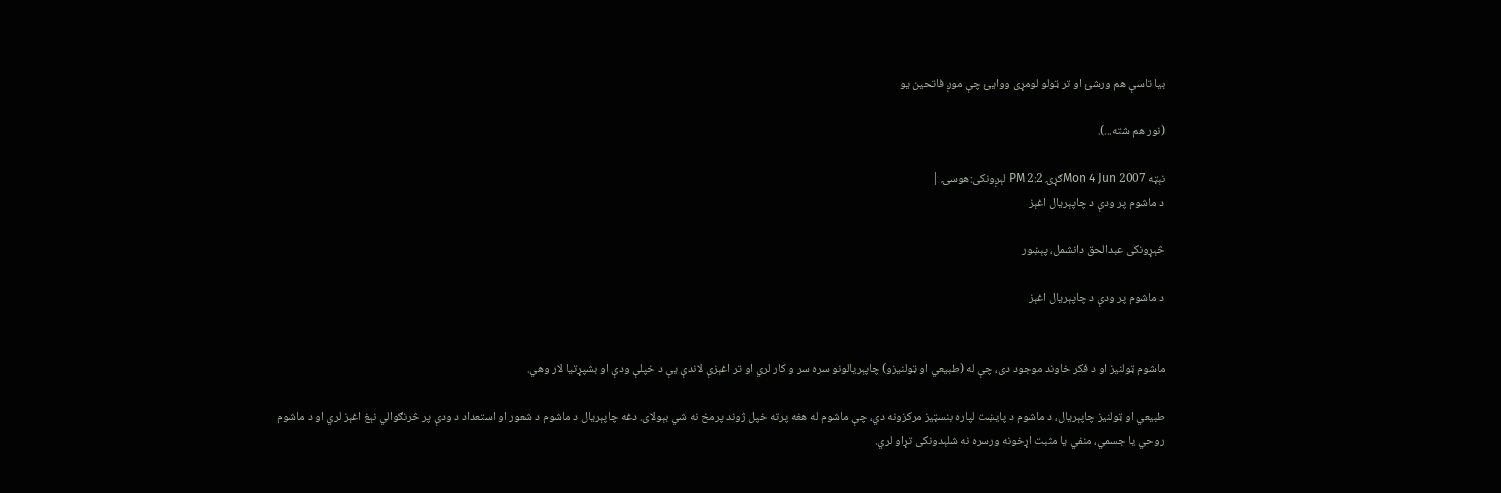بيا تاسې هم ورشئ او تر ټولو لومړى ووايئ چې موږ فاتحين يو

(نور هم شته...).

نېټه Mon 4 Jun 2007ګړۍ 2:2 PM لېږونكى:هوسۍ |
د ماشوم پر ودې د چاپېريال اغېز

څېړونكى عبدالحق دانشمل، پېښور

د ماشوم پر ودې د چاپېريال اغېز


ماشوم ټولنيز او د فكر خاوند موجود دى، چې له (طبيعي او ټولنيزو) چاپېريالونو سره سر و كار لري او تر اغېزې لاندې يې د خپلې ودې او بشپړتيا لار وهي.

طبيعي او ټولنيز چاپېريال، د ماشوم د پايښت لپاره بنسټيز مركزونه دي، چې ماشوم له هغه پرته خپل ژوند پرمخ نه شي بېولاى. دغه چاپېريال د ماشوم د شعور او استعداد د ودې پر څرنګوالي نېغ اغېز لري او د ماشوم روحي يا جسمي، منفي يا مثبت اړخونه ورسره نه شلېدونكى تړاو لري.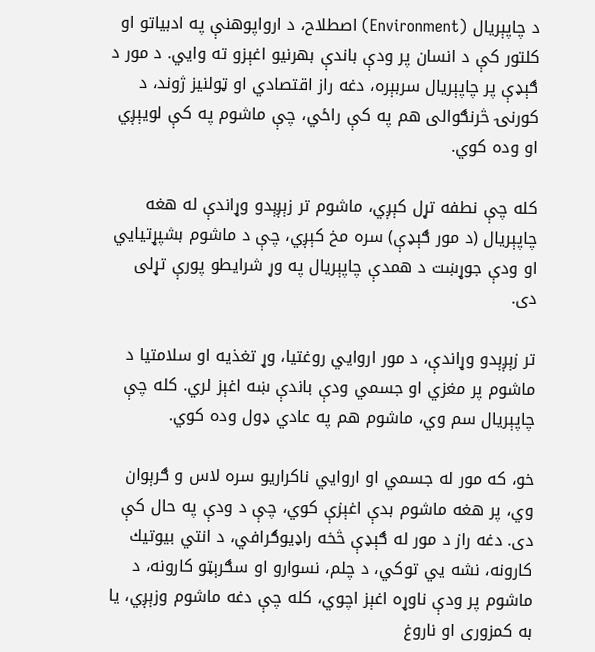د چاپېريال (Environment) اصطلاح، د ارواپوهنې په ادبياتو او كلتور كې د انسان پر ودې باندې بهرنيو اغېزو ته وايي. د مور د ګېډې پر چاپېريال سربېره، دغه راز اقتصادي او ټولنيز ژوند، د كورنۍ څرنګوالى هم په كې راځي، چې ماشوم په كې لويېږي او وده كوي.

كله چې نطفه تړل كېږي، ماشوم تر زېږېدو وړاندې له هغه چاپېريال (د مور ګېډې) سره مخ كېږي، چې د ماشوم بشپړتيايي او ودې جوړښت د همدې چاپېريال په وړ شرايطو پورې تړلى دى.

تر زېږېدو وړاندې، د مور اروايي روغتيا، وړ تغذيه او سلامتيا د ماشوم پر مغزي او جسمي ودې باندې ښه اغېز لري. كله چې چاپېريال سم وي، ماشوم هم په عادي ډول وده كوي.

خو، كه مور له جسمي او اروايي ناكراريو سره لاس و ګرېوان وي، پر هغه ماشوم بدې اغېزې كوي، چې د ودې په حال كې دى. دغه راز د مور له ګېډې څخه راډيوګرافي، د انتي بيوتيك كارونه، نشه يي توكي، د چلم، نسوارو او سګرېټو كارونه، د ماشوم پر ودې ناوړه اغېز اچوي، كله چې دغه ماشوم وزېږي، يا به كمزورى او ناروغ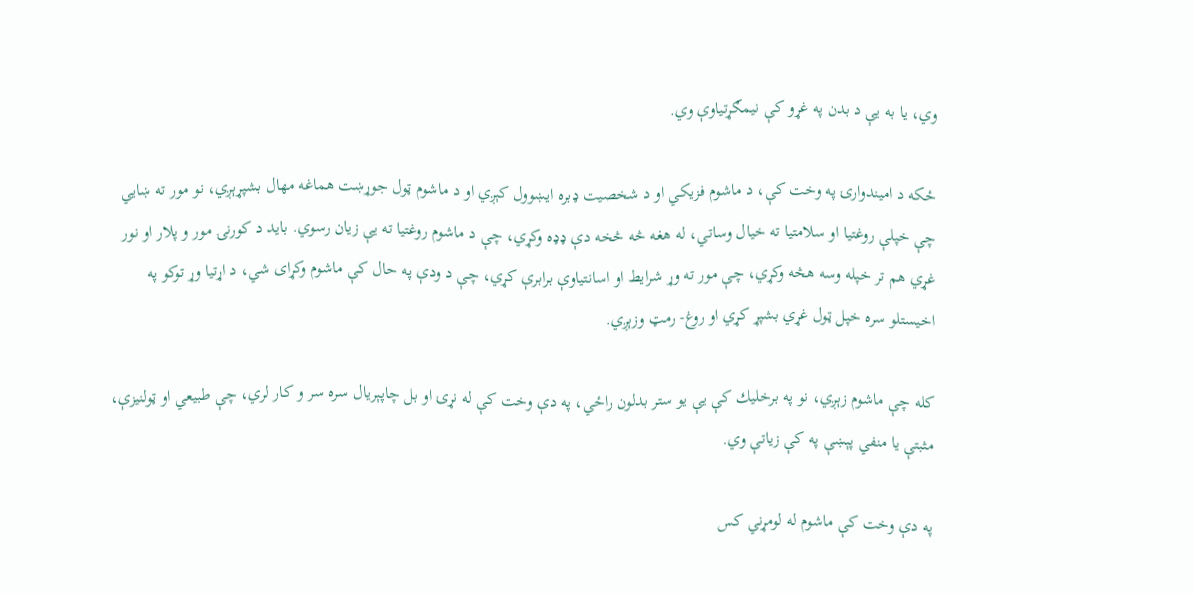وي، يا به يې د بدن په غړو كې نيمګړتياوې وي.

ځكه د اميندوارۍ په وخت كې، د ماشوم فزيكي او د شخصيت ډبره ايښوول كېږي او د ماشوم ټول جوړښت هماغه مهال بشپړېږي، نو مور ته ښايي چې خپلې روغتيا او سلامتيا ته خيال وساتي، له هغه څه څخه دې ډډه وكړي، چې د ماشوم روغتيا ته يې زيان رسوي. بايد د كورنۍ مور و پلار او نور غړي هم تر خپله وسه هڅه وكړي، چې مور ته وړ شرايط او اسانتياوې برابرې كړي، چې د ودې په حال كې ماشوم وكړاى شي، د اړتيا وړ توكو په اخيستلو سره خپل ټول غړي بشپړ كړي او روغ- رمټ وزېږي.

كله چې ماشوم زېږي، نو په برخليك كې يې يو ستر بدلون راځي، په دې وخت كې له نړۍ او بل چاپېريال سره سر و كار لري، چې طبيعي او ټولنيزې، مثبتې يا منفي پېښې په كې زياتې وي.

په دې وخت كې ماشوم له لومړني كس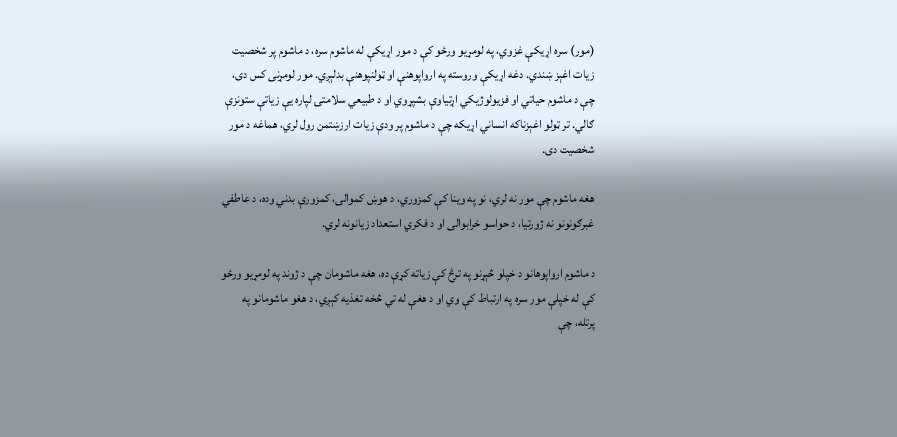(مور) سره اړيكې غزوي، په لومړيو ورځو كې د مور اړيكې له ماشوم سره، د ماشوم پر شخصيت زيات اغېز ښندي. دغه اړيكې وروسته په ارواپوهنې او ټولنپوهنې بدلېږي. مور لومړنى كس دى، چې د ماشوم حياتي او فزيولوژيكي اړتياوې بشپړوي او د طبيعي سلامتۍ لپاره يې زياتې ستونزې ګالي. تر ټولو اغېزناكه انساني اړيكه چې د ماشوم پر ودې زيات ارزښتمن رول لري، هماغه د مور شخصيت دى.

هغه ماشوم چې مور نه لري، نو په وينا كې كمزوري، د هوښ كموالى، كمزورې بدني وده، د عاطفي غبرګونونو نه ژورتيا، د حواسو خرابوالى او د فكري استعداد زيانونه لري.

د ماشوم ارواپوهانو د خپلو څېړنو په ترڅ كې زياته كړې ده، هغه ماشومان چې د ژوند په لومړيو ورځو كې له خپلې مور سره په ارتباط كې وي او د هغې له تي څخه تغذيه كېږي، د هغو ماشومانو په پرتله، چې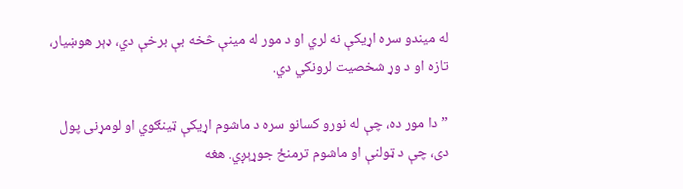له ميندو سره اړيكې نه لري او د مور له مينې څخه بې برخې دي، ډېر هوښيار، تازه او د وړ شخصيت لرونكي دي.

”دا مور ده، چې له نورو كسانو سره د ماشوم اړيكې ټينګوي او لومړنى پول دى، چې د ټولنې او ماشوم ترمنځ جوړېږي. هغه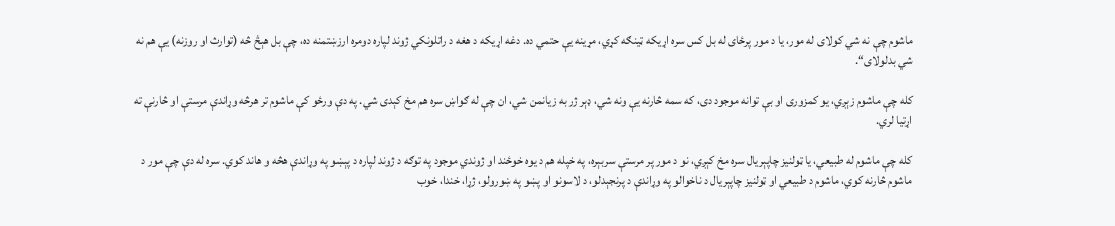ماشوم چې نه شي كولاى له مور، يا د مور پرځاى له بل كس سره اړيكه ټينګه كړي، مړينه يې حتمي ده. دغه اړيكه د هغه د راتلونكي ژوند لپاره دومره ارزښتمنه ده، چې بل هېڅ څه (توارث او روزنه) يې هم نه شي بدلولاى“.

كله چې ماشوم زېږي، يو كمزورى او بې توانه موجود دى، كه سمه څارنه يې ونه شي، ډېر ژر به زيانمن شي، ان چې له ګواښ سره هم مخ كېدى شي. په دې ورځو كې ماشوم تر هرڅه وړاندې مرستې او څارنې ته اړتيا لري.

كله چې ماشوم له طبيعي، يا ټولنيز چاپېريال سره مخ كېږي، نو د مور پر مرستې سربېره، په خپله هم د يوه خوځند او ژوندي موجود په توګه د ژوند لپاره د پېښو په وړاندې هڅه و هاند كوي. سره له دې چې مور د ماشوم څارنه كوي، ماشوم د طبيعي او ټولنيز چاپېريال د ناخوالو په وړاندې د پرنجېدلو، د لاسونو او پښو په ښورولو، ژړا، خندا، خوب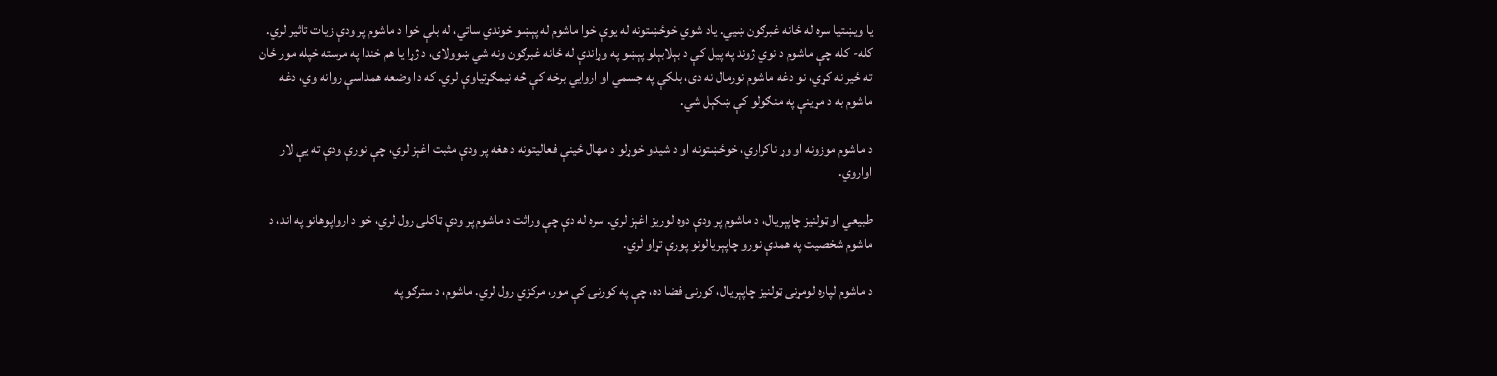يا ويښتيا سره له ځانه غبرګون ښيي. ياد شوي خوځښتونه له يوې خوا ماشوم له پېښو خوندي ساتي، له بلې خوا د ماشوم پر ودې زيات تاثير لري. كله- كله چې ماشوم د نوي ژوند په پيل كې د بېلابېلو پېښو په وړاندې له ځانه غبرګون ونه شي ښوولاى، د ژړا يا هم خندا په مرسته خپله مور ځان ته ځير نه كړي، نو دغه ماشوم نورمال نه دى، بلكې په جسمي او اروايي برخه كې څه نيمګړتياوې لري. كه دا وضعه همداسې روانه وي، دغه ماشوم به د مړينې په منګولو كې ښكېل شي.

د ماشوم موزونه او وړ ناكراري، خوځښتونه او د شيدو خوړلو د مهال ځينې فعاليتونه د هغه پر ودې مثبت اغېز لري، چې نورې ودې ته يې لار اواروي.

طبيعي او ټولنيز چاپېريال، د ماشوم پر ودې دوه لوريز اغېز لري. سره له دې چې وراثت د ماشوم پر ودې ټاكلى رول لري، خو د ارواپوهانو په اند، د ماشوم شخصيت په همدې نورو چاپېريالونو پورې تړاو لري.

د ماشوم لپاره لومړنى ټولنيز چاپېريال، كورنۍ فضا ده، چې په كورنۍ كې مور، مركزي رول لري. ماشوم، د سترګو په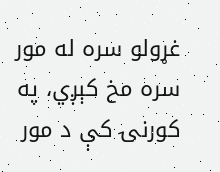غړولو سره له مور سره مخ كېږي، په كورنۍ كې د مور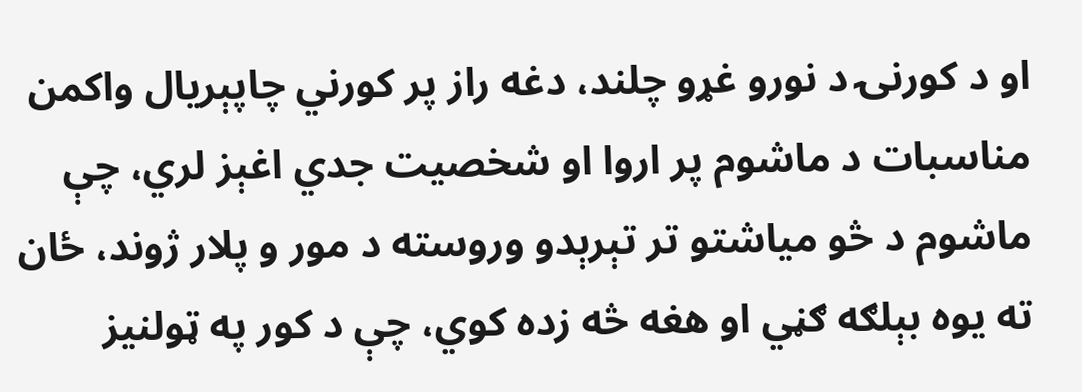او د كورنۍ د نورو غړو چلند، دغه راز پر كورني چاپېريال واكمن مناسبات د ماشوم پر اروا او شخصيت جدي اغېز لري، چې ماشوم د څو مياشتو تر تېرېدو وروسته د مور و پلار ژوند، ځان ته يوه بېلګه ګڼي او هغه څه زده كوي، چې د كور په ټولنيز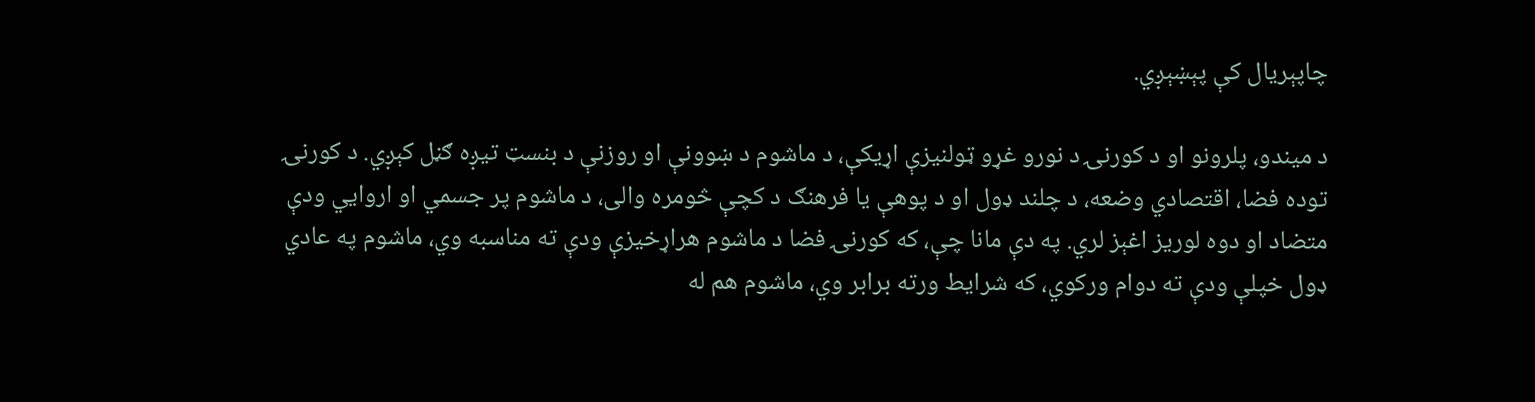چاپېريال كې پېښېږي.

د ميندو، پلرونو او د كورنۍ د نورو غړو ټولنيزې اړيكې، د ماشوم د ښوونې او روزنې د بنسټ تيږه ګڼل كېږي. د كورنۍ توده فضا، اقتصادي وضعه، د چلند ډول او د پوهې يا فرهنګ د كچې څومره والى، د ماشوم پر جسمي او اروايي ودې متضاد او دوه لوريز اغېز لري. په دې مانا چې، كه كورنۍ فضا د ماشوم هراړخيزې ودې ته مناسبه وي، ماشوم په عادي ډول خپلې ودې ته دوام وركوي، كه شرايط ورته برابر وي، ماشوم هم له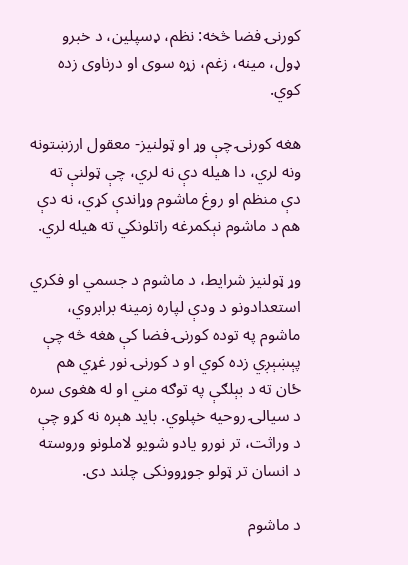كورنۍ فضا څخه: نظم، ډسپلين، د خبرو ډول، مينه، زغم، زړه سوى او درناوى زده كوي.

هغه كورنۍ چې وړ او ټولنيز- معقول ارزښتونه ونه لري، دا هيله دې نه لري، چې ټولنې ته دې منظم او روغ ماشوم وړاندې كړي، نه دې هم د ماشوم نېكمرغه راتلونكي ته هيله لري.

وړ ټولنيز شرايط، د ماشوم د جسمي او فكري استعدادونو د ودې لپاره زمينه برابروي، ماشوم په توده كورنۍ فضا كې هغه څه چې پېښېږي زده كوي او د كورنۍ نور غړي هم ځان ته د بېلګې په توګه مني او له هغوى سره د سيالۍ روحيه خپلوي. بايد هېره نه كړو چې د وراثت، تر نورو يادو شويو لاملونو وروسته د انسان تر ټولو جوړوونكى چلند دى.

د ماشوم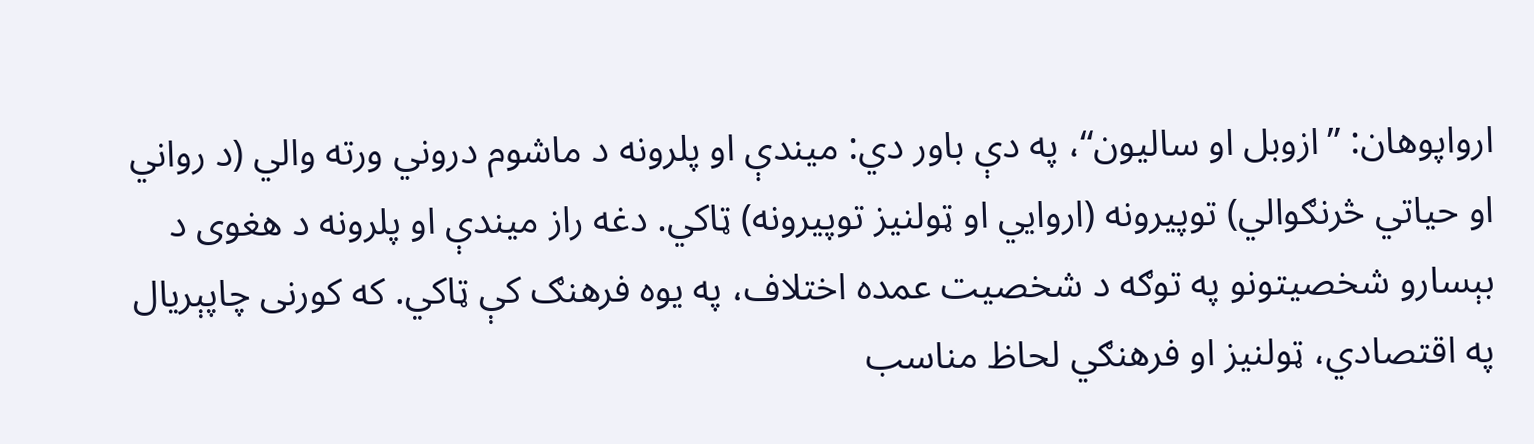ارواپوهان: ”ازوبل او ساليون“، په دې باور دي: ميندې او پلرونه د ماشوم دروني ورته والي (د رواني او حياتي څرنګوالي) توپيرونه (اروايي او ټولنيز توپيرونه) ټاكي. دغه راز ميندې او پلرونه د هغوى د بېسارو شخصيتونو په توګه د شخصيت عمده اختلاف، په يوه فرهنګ كې ټاكي. كه كورنى چاپېريال په اقتصادي، ټولنيز او فرهنګي لحاظ مناسب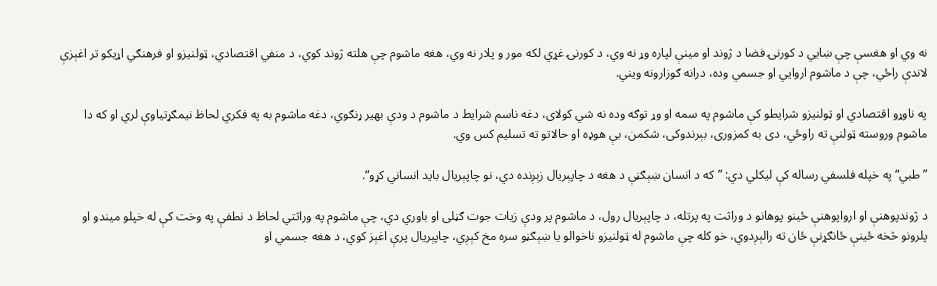نه وي او هغسې چې ښايي د كورنۍ فضا د ژوند او مينې لپاره وړ نه وي، د كورنۍ غړي لكه مور و پلار نه وي، هغه ماشوم چې هلته ژوند كوي، د منفي اقتصادي، ټولنيزو او فرهنګي اړيكو تر اغېزې لاندې راځي، چې د ماشوم اروايي او جسمي وده، درانه ګوزارونه ويني.

په ناوړو اقتصادي او ټولنيزو شرايطو كې ماشوم په سمه او وړ توګه وده نه شي كولاى، دغه ناسم شرايط د ماشوم د ودې بهير ړنګوي، دغه ماشوم به په فكري لحاظ نيمګړتياوې لري او كه دا ماشوم وروسته ټولنې ته راوځي، دى به كمزورى، بېرندوكى، شكمن، بې هوډه او حالاتو ته تسليم كس وي.

”طبي“ په خپله فلسفي رساله كې ليكلي دي: ”كه د انسان ښېګڼې د هغه د چاپېريال زېږنده دي، نو چاپېريال بايد انساني كړو“.

د ژوندپوهنې او ارواپوهنې ځينو پوهانو د وراثت په پرتله، د چاپېريال رول، د ماشوم پر ودې زيات جوت ګڼلى او باوري دي، چې ماشوم په وراثتي لحاظ د نطفې په وخت كې له خپلو ميندو او پلرونو څخه ځينې ځانګړنې ځان ته رالېږدوي، خو كله چې ماشوم له ټولنيزو ناخوالو يا ښېګڼو سره مخ كېږي، چاپېريال پرې اغېز كوي، د هغه جسمي او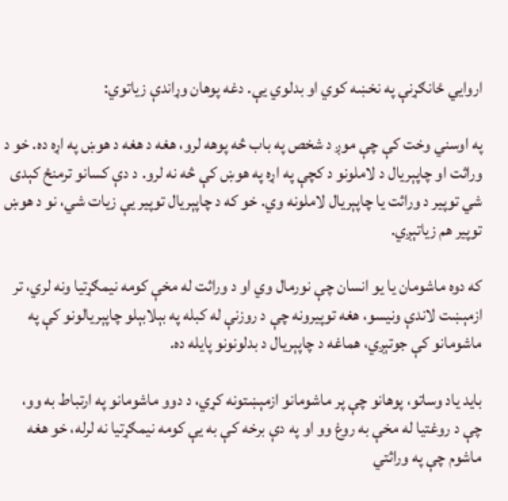اروايي ځانګړنې په نخښه كوي او بدلوي يې. دغه پوهان وړاندې زياتوي:

په اوسني وخت كې چې موږ د شخص په باب څه پوهه لرو، هغه د هغه د هوښ په اړه ده. خو د وراثت او چاپېريال د لاملونو د كچې په اړه په هوښ كې څه نه لرو. د دې كسانو ترمنځ كېدى شي توپير د وراثت يا چاپېريال لاملونه وي. خو كه د چاپېريال توپير يې زيات شي، نو د هوښ توپير هم زياتېږي.

كه دوه ماشومان يا يو انسان چې نورمال وي او د وراثت له مخې كومه نيمګړتيا ونه لري، تر ازمېښت لاندې ونيسو، هغه توپيرونه چې د روزنې له كبله په بېلابېلو چاپېريالونو كې په ماشومانو كې جوتېږي، هماغه د چاپېريال د بدلونونو پايله ده.

بايد ياد وساتو، پوهانو چې پر ماشومانو ازمېښتونه كړي، د دوو ماشومانو په ارتباط به وو، چې د روغتيا له مخې به روغ وو او په دې برخه كې به يې كومه نيمګړتيا نه لرله، خو هغه ماشوم چې په وراثتي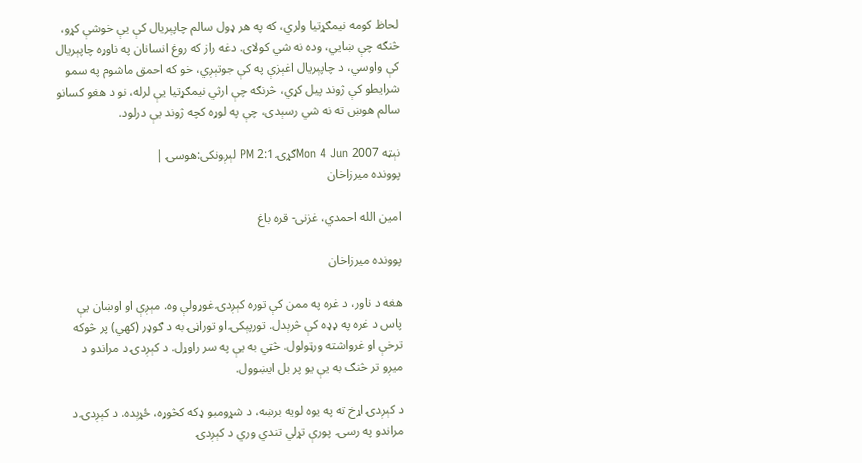لحاظ كومه نيمګړتيا ولري، كه په هر ډول سالم چاپېريال كې يې خوشې كړو، څنګه چې ښايي، وده نه شي كولاى. دغه راز كه روغ انسانان په ناوړه چاپېريال كې واوسي، د چاپېريال اغېزې په كې جوتېږي، خو كه احمق ماشوم په سمو شرايطو كې ژوند پيل كړي، څرنګه چې ارثي نيمګړتيا يې لرله، نو د هغو كسانو سالم هوښ ته نه شي رسېدى، چې په لوړه كچه ژوند يې درلود.

نېټه Mon 4 Jun 2007ګړۍ 2:1 PM لېږونكى:هوسۍ |
پوونده ميرزاخان

امين الله احمدي، غزنى- قره باغ

پوونده ميرزاخان

هغه د ناور، د غره په ممن كې توره كېږدۍ غوړولې وه. مېږې او اوښان يې پاس د غره په ډډه كې څرېدل. تورپېكۍ او توراڼۍ به د ګوډر (كهي) پر څوكه ترخې او غرواشته ورټولول. څټي به يې په سر راوړل. د كېږدۍ د مراندو د ميږو تر څنګ به يې يو پر بل ايښوول.

د كېږدۍ اړخ ته په يوه لويه برښه، د شړومبو ډكه كڅوړه، ځړېده. د كېږدۍ د مراندو په رسۍ  پورې تړلي تندي وري د كېږدۍ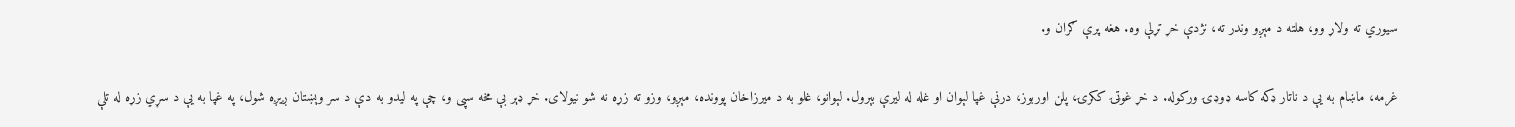سيوري ته ولاړ وو، هلته د مېږو وندر ته، نژدې خړ تړلې وه. هغه پرې ګران و.

غرمه، ماښام به يې د ناتار ډكه كاسه ډوډۍ وركوله. د خړ غوټۍ ككرۍ، پلن اوربوز، درنې غپا لېوان او غله له ليرې بېرول. لېوانو، غلو به د ميرزاخان پوونده، مېږو، وزو ته زړه نه شو نيولاى. خړ ډېر بې مخه سپى و، چې په ليدو به دې د سر وېښتان ږيږه شول، په غپا به يې د سړي زړه له تلې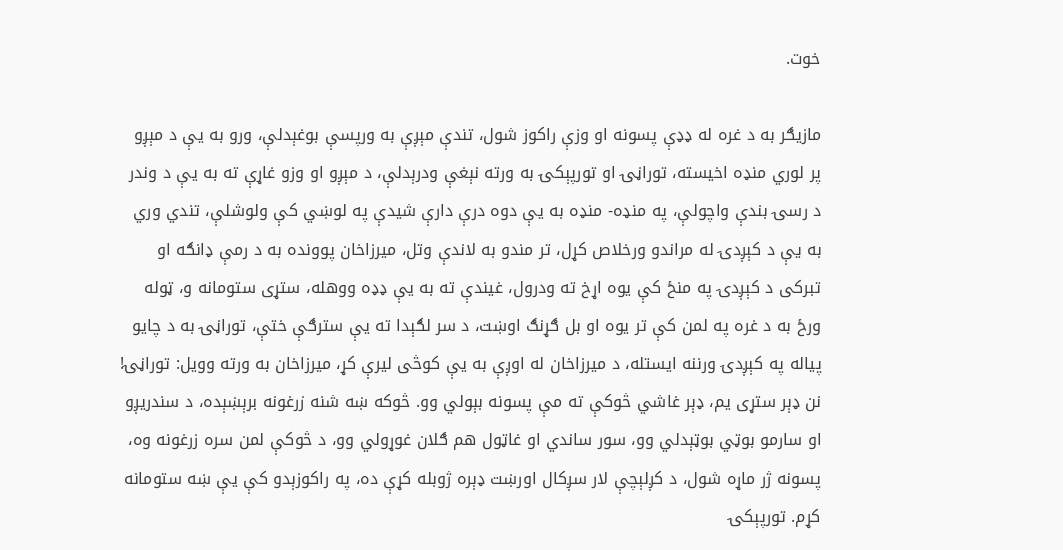خوت.

مازيګر به د غره له ډډې پسونه او وزې راكوز شول، تندې مېږې به ورپسې بوغېدلې، ورو به يې د مېږو پر لوري منډه اخيسته، توراڼۍ او تورپېكۍ به ورته نېغې ودرېدلې، د مېږو او وزو غاړې ته به يې د وندر د رسۍ بندې واچولې، په منډه- منډه به يې دوه درې دارې شيدې په لوښي كې ولوشلې، تندي وري به يې د كېږدۍ له مراندو ورخلاص كړل، تر مندو به لاندې وتل، ميرزاخان پوونده به د رمې ډانګه او تبركى د كېږدۍ په منځ كې يوه اړخ ته ودرول، غيندې ته به يې ډډه ووهله، ستړى ستومانه و، ټوله ورځ به د غره په لمن كې تر يوه او بل ګړنګ اوښت، د سر لګېدا ته يې سترګې ختې، توراڼۍ به د چايو پياله په كېږدۍ ورننه ايستله، د ميرزاخان له اوږې به يې كوڅى ليرې كړ، ميرزاخان به ورته وويل: توراڼۍ! نن ډېر ستړى يم، ډېر غاشي څوكې ته مې پسونه بېولي وو. څوكه ښه شنه زرغونه برېښېده، د سندريږو او سارمو بوټي بوټېدلي وو، سور ساندي او غاټول هم ګلان غوړولي وو، د څوكې لمن سره زرغونه وه، پسونه ژر ماړه شول، د كږلېچې لار سږكال اورښت ډېره ژوبله كړې ده، په راكوزېدو كې يې ښه ستومانه كړم. تورپېكۍ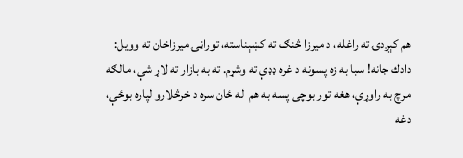هم كېږدۍ ته راغله، د ميرزا څنګ ته كښېناسته، توراڼۍ ميرزاخان ته وويل: دادك جانه! سبا به زه پسونه د غره ډډې ته وشړم. ته به بازار ته لاړ شې، مالګه مرچ به راوړې، هغه تور بوچى پسه به هم  له ځان سره د خرڅلارو لپاره بوځې، دغه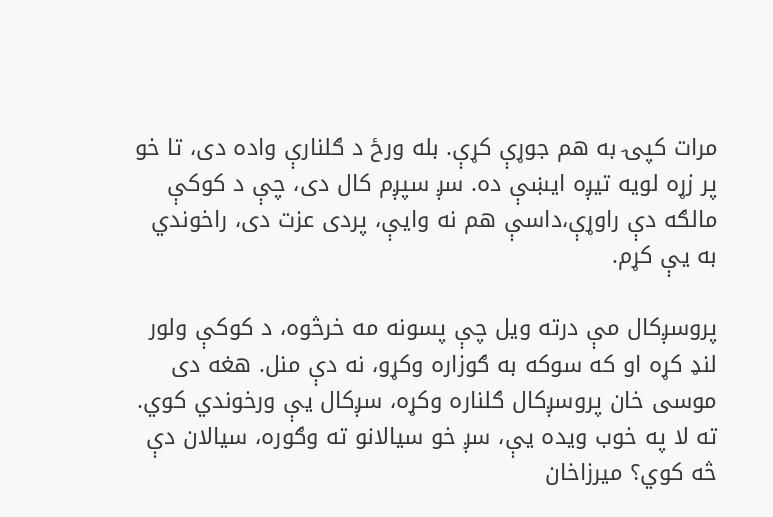مرات كپۍ به هم جوړې كړې. بله ورځ د ګلنارې واده دى، تا خو پر زړه لويه تيږه ايښې ده. سږ سپږم كال دى، چې د كوكې مالګه دې راوړې،داسې هم نه وايې، پردى عزت دى، راخوندي به يې كړم.

پروسږكال مې درته ويل چې پسونه مه خرڅوه، د كوكې ولور لنډ كړه او كه سوكه به ګوزاره وكړو، نه دې منل. هغه دى موسى خان پروسږكال ګلناره وكړه، سږكال يې ورخوندي كوي. ته لا په خوب ويده يې، سږ خو سيالانو ته وګوره، سيالان دې څه كوي؟ ميرزاخان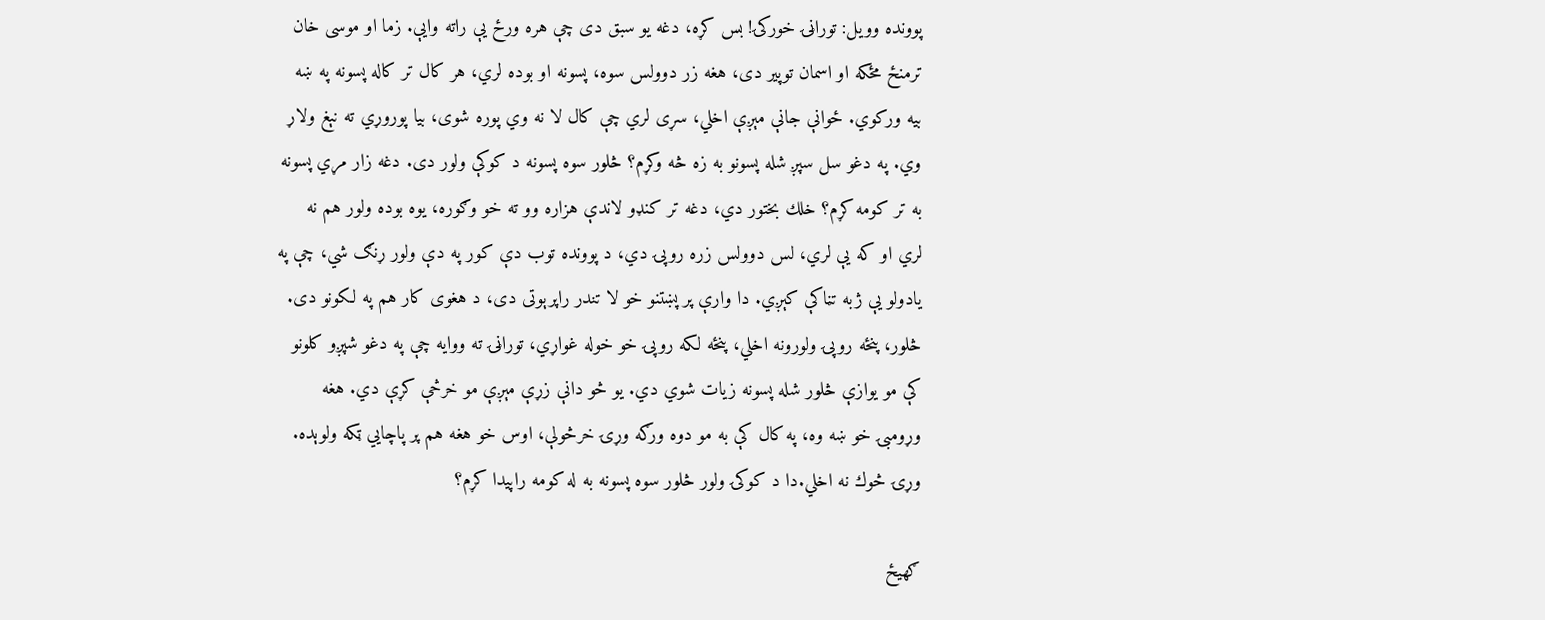پوونده وويل: توراڼۍ خوركۍ! بس كړه، دغه يو سبق دى چې هره ورځ يې راته وايې. زما او موسى خان ترمنځ مځكه او اسمان توپير دى، هغه زر دوولس سوه، پسونه او بوده لري، هر كال تر كاله پسونه په ښه بيه وركوي. ځوانې جانې مېږې اخلي، سړى لري چې كال لا نه وي پوره شوى، بيا پوروړي ته نېغ ولاړ وي. په دغو سل سپږ شله پسونو به زه څه وكړم؟ څلور سوه پسونه د كوكې ولور دى. دغه زار مړي پسونه به تر كومه كړم؟ خلك بختور دي، دغه تر كنډو لاندې هزاره وو ته خو وګوره، يوه بوده ولور هم نه لري او كه يې لري، لس دوولس زره روپۍ دي، د پوونده توب دې كور په دې ولور ړنګ شي، چې په يادولو يې ژبه تڼاكې كېږي. دا وارې پر پښتنو خو لا تندر راپرېوتى دى، د هغوى كار هم په لكونو دى. څلور، پنځه روپۍ ولورونه اخلي، پنځه لكه روپۍ خو خوله غواړي، توراڼۍ ته ووايه چې په دغو شپږو كلونو كې مو يوازې څلور شله پسونه زيات شوي دي. يو څو دانې زړې مېږې مو خرڅې كړې دي. هغه وړومبۍ خو ښه وه، په كال كې به مو دوه ورګه وړۍ خرڅولې، اوس خو هغه هم پر پاچايي ټكه ولوېده. وړۍ څوك نه اخلي.دا د كوكۍ ولور څلور سوه پسونه به له كومه راپيدا كړم؟

ګهيځ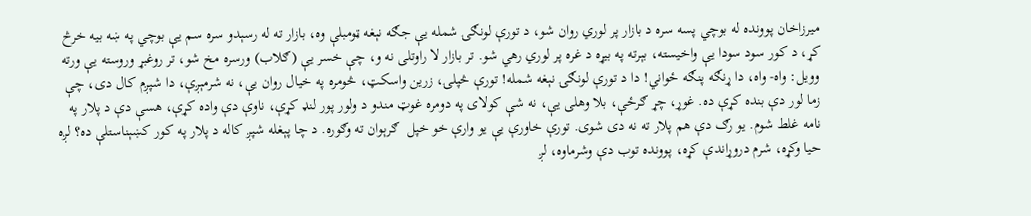ميرزاخان پوونده له بوچي پسه سره د بازار پر لوري روان شو، د تورې لونګۍ شمله يې جګه نېغه ټومبلې وه، بازار ته له رسېدو سره سم يې بوچي په ښه بيه خرڅ كړ، د كور سود سودا يې واخيسته، بېرته په بيړه د غره پر لوري رهي شو. تر بازار لا راوتلى نه و، چې خسر يې (ګلاب) ورسره مخ شو، تر روغبړ وروسته يې ورته وويل: واه- واه، دا ړنګه پنګه ځواني! دا د تورې لونګۍ نېغه شمله! تورې څپلۍ، زرين واسكټ، څومره په خيال روان يې، نه شرمېږې، دا شپږم كال دى، چې زما لور دې بنده كړې ده. غوړ، چړ ګرځې، بلا وهلى يې، نه شې كولاى په دومره غوټ مندو د ولور پور لنډ كړې، ناوې دې واده كړې، هسې دې د پلار په نامه غلط شوم. يو رګ دې هم پلار ته نه دى شوى. تورې خاورې يې يو وارې خو خپل  ګرېوان ته وګوره. د چا پېغله شپږ كاله د پلار په كور كښېناستلې ده؟ لږه حيا وكړه، شرم دروړاندې كړه، پوونده توب دې وشرماوه، لږ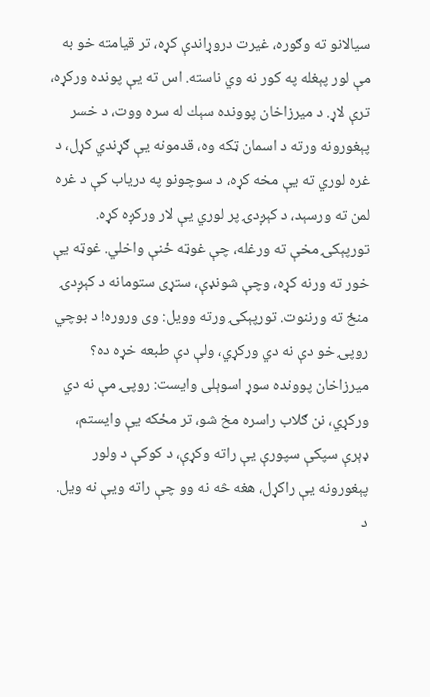سيالانو ته وګوره، غيرت دروړاندې كړه، تر قيامته خو به مې لور پېغله په كور نه وي ناسته. اس ته يې پونده وركړه، ترې لاړ. د ميرزاخان پوونده سېك له سره ووت، د خسر پېغورونه ورته د اسمان ټكه وه، قدمونه يې ګړندي كړل، د غره لوري ته يې مخه كړه، د سوچونو په درياب كې د غره لمن ته ورسېد، د كېږدۍ پر لوري يې لار وركږه كړه. تورپېكۍ مخې ته ورغله، چې غوټه ځنې واخلي. غوټه يې خور ته ورنه كړه، وچې شونډې، ستړى ستومانه د كېږدۍ منځ ته ورننوت. تورپېكۍ ورته وويل: وى وروره! د بوچي روپۍ خو دې نه دي وركړي، ولې دې طبعه خړه ده؟ ميرزاخان پوونده سوړ اسوېلى وايست: روپۍ مې نه دي وركړي، نن ګلاب راسره مخ شو، تر مځكه يې وايستم، ډېرې سپكې سپورې يې راته وكړې، د كوكې د ولور پېغورونه يې راكړل، هغه څه نه وو چې راته ويې نه ويل. د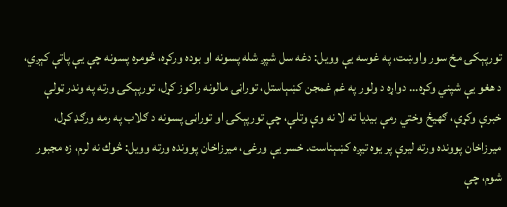تورپېكۍ مخ سور واوښت، په غوسه يې وويل: دغه سل شپږ شله پسونه او بوده وركړه، څومره پسونه چې يې پاتې كېږي، د هغو يې شپني وكړه... دواړه د ولور په غم غمجن كښېاستل، توراڼۍ مالونه راكوز كړل، تورپېكۍ ورته په وندر ټولې خبرې وكړې، ګهيځ وختي رمې بيديا ته لا نه وې وتلې، چې تورپېكۍ او توراڼۍ پسونه د ګلاب په رمه ورګډ كړل، ميرزاخان پوونده ورته ليرې پر يوه تيږه كښېناست. خسر يې ورغى، ميرزاخان پوونده ورته وويل: څوك نه لرم، زه مجبور شوم، چې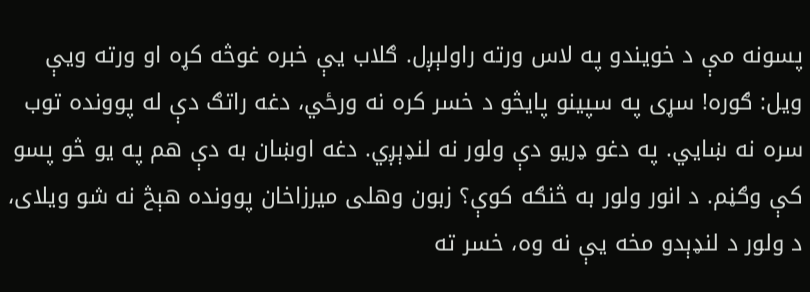پسونه مې د خويندو په لاس ورته راولېږل. ګلاب يې خبره غوڅه كړه او ورته ويې ويل: ګوره! سړى په سپينو پايڅو د خسر كره نه ورځي، دغه راتګ دې له پوونده توب سره نه ښايي. په دغو ډريو دې ولور نه لنډېږي. دغه اوښان به دې هم په يو څو پسو كې وګڼم. د انور ولور به څنګه كوې؟ زبون وهلى ميرزاخان پوونده هېڅ نه شو ويلاى، د ولور د لنډېدو مخه يې نه وه، خسر ته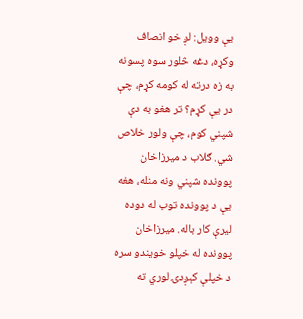يې وويل: لږ خو انصاف وكړه، دغه څلور سوه پسونه به زه درته له كومه كړم، چې در يې كړم؟ تر هغو به دې شپني كوم، چې ولور خلاص شي. ګلاب د ميرزاخان پوونده شپني ونه منله، هغه يې د پوونده توب له دوده ليرې كار باله. ميرزاخان پوونده له خپلو خويندو سره د خپلې كېږدۍ لوري ته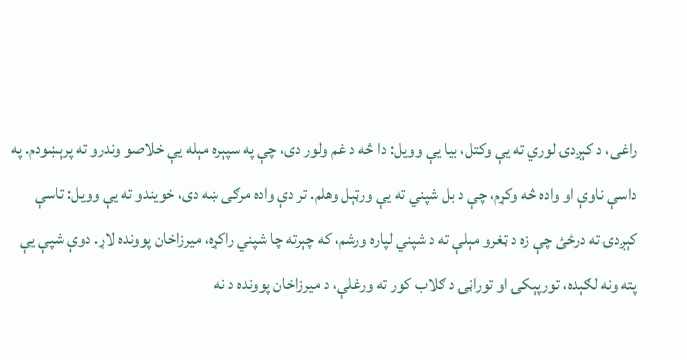راغى، د كېږدۍ لوري ته يې وكتل، بيا يې وويل: دا څه د غم ولور دى، چې په سپېره مېله يې خلاصو وندرو ته پرېښودم. په داسې ناوې او واده څه وكړم، چې د بل شپني ته يې ورټېل وهلم. تر دې واده مرګى ښه دى، خويندو ته يې وويل: تاسې كېږدۍ ته درځئ چې زه د ټغرو مېلې ته د شپني لپاره ورشم، كه چېرته چا شپني راكړه، ميرزاخان پوونده لاړ. دوې شپې يې پته ونه لګېده، تورپېكۍ او توراڼۍ د ګلاب كور ته ورغلې، د ميرزاخان پوونده د نه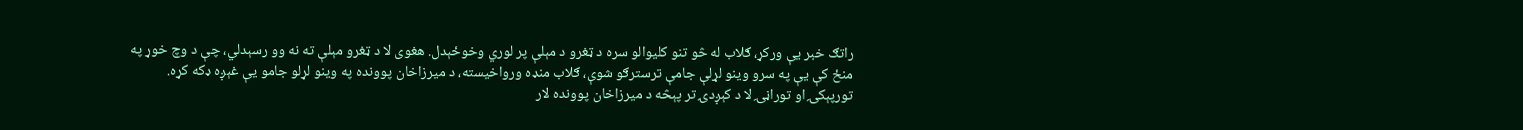راتګ خبر يې وركړ، ګلاب له څو تنو كليوالو سره د ټغرو د مېلې پر لوري وخوځېدل. هغوى لا د ټغرو مېلې ته نه وو رسېدلي، چې د وچ خوړ په منځ كې يې په سرو وينو لړلې جامې ترسترګو شوې، ګلاب منډه ورواخيسته، د ميرزاخان پوونده په وينو لړلو جامو يې غېږه ډكه كړه. تورپېكۍ او توراڼۍ لا د كېږدۍ تر پېڅه د ميرزاخان پوونده لار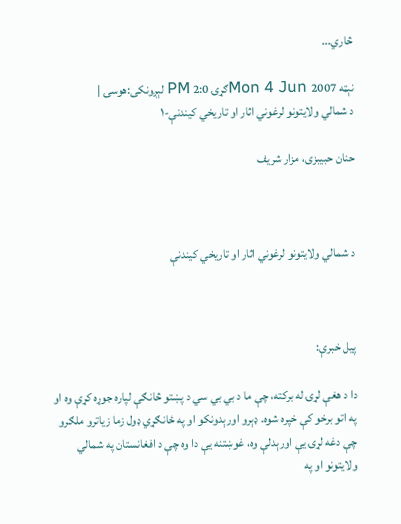څاري...

نېټه Mon 4 Jun 2007ګړۍ 2:0 PM لېږونكى:هوسۍ |
د شمالي ولايتونو لرغوني اثار او تاريخي كيندنې-١

حنان حبيبزى، مزار شريف



د شمالي ولايتونو لرغوني اثار او تاريخي كيندنې



پيل خبرې:

دا د هغې لړۍ له بركته، چې ما د بي بي سي د پښتو څانګې لپاره جوړه كړې وه او په اتو برخو كې خپره شوه. ډېرو اورېدونكو او په ځانګړي ډول زما زياترو ملګرو چې دغه لړۍ يې اورېدلې وه، غوښتنه يې دا وه چې د افغانستان په شمالي ولايتونو او په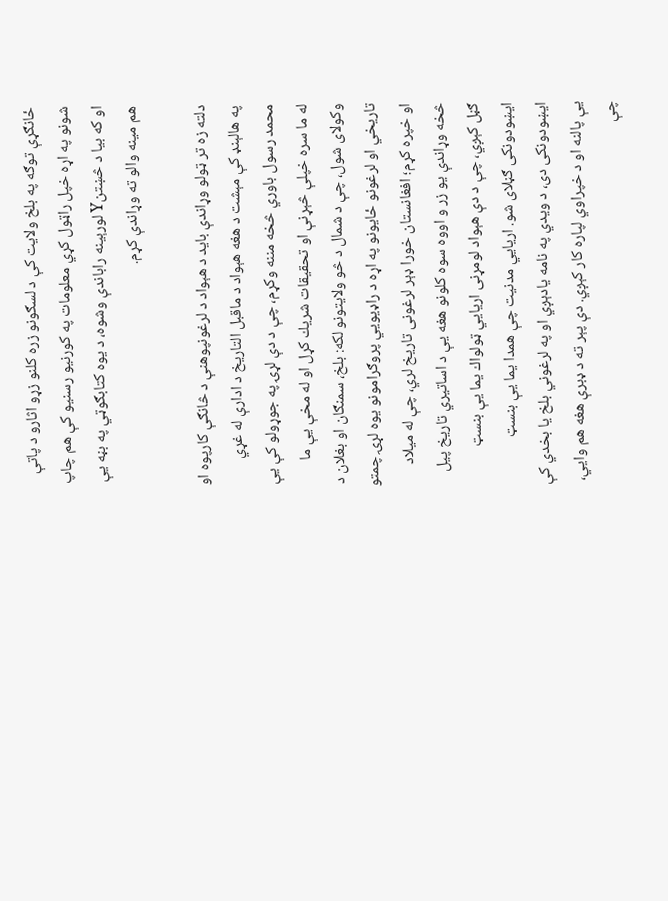ځانګړې توګه په بلخ ولايت كې د لسګونو زره كلنو زړو اثارو د پاتې شونو په اړه خپل راټول كړي معلومات په كورنيو رسنيو كې هم چاپ او كه بيا د څښتنY لورېينه راباندې وشوه، د يوه كتابګوټي په بڼه يې هم مينه والو ته وړاندې كړم.

دلته زه تر ټولو وړاندې بايد د هېواد د لرغونپوهنې د څانګې كارپوه او په هالېنډ كې مېشت د هغه هېواد د ماقبل التاريخ د ادارې له غړي محمد رسول باوري څخه مننه وكړم، چې د دې لړۍ په جوړولو كې يې له ما سره خپلې څېړنې او تحقيقات شريك كړل او له مخې يې ما وكولاى شول، چې د شمال د څو ولايتونو لكه: بلخ، سمنګان او بغلان د تاريخي او لرغونو ځايونو په اړه د راډيويي پروګرامونو يوه لړۍ چمتو او خپره كړم؛ افغانستان خورا ډېر لرغونى تاريخ لري، چې له ميلاد څخه وړاندې يو زر و اووه سوه كلونو هغه يې د اساتيري تاريخ پيل ګڼل كېږي، چې د دې هېواد لومړنى اريايي ټولواك يما يې بنسټ ايښودونكى ګڼلاى شو. اريايي مدنيت چې همدا يما يې بنسټ ايښودونكى دى، د ويدي په نامه يادېږي او په لرغوني بلخ يا بخدي كې يې پالنه او د خپراوي لپاره كار كېږي. دې پېر ته د ډبرې هغه هم وايي، چې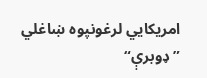امريكايي لرغونپوه ښاغلي ”ډوبرې“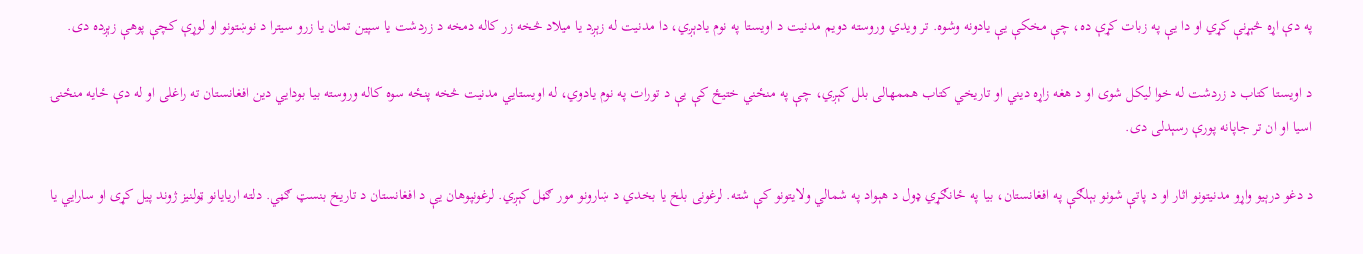په دې اړه څېړنې كړي او دا يې په زبات كړې ده، چې مخكې يې يادونه وشوه. تر ويدي وروسته دويم مدنيت د اويستا په نوم يادېږي، دا مدنيت له زېږد يا ميلاد څخه زر كاله دمخه د زردشت يا سپين تمان يا زرو سيترا د نوښتونو او لوړې كچې پوهې زېږده دى.

د اويستا كتاب د زردشت له خوا ليكل شوى او د هغه زاړه ديني او تاريخي كتاب هممهالى بلل كېږي، چې په منځني ختيځ كې يې د تورات په نوم يادوي، له اويستايي مدنيت څخه پنځه سوه كاله وروسته بيا بودايي دين افغانستان ته راغلى او له دې ځايه منځنۍ اسيا او ان تر جاپانه پورې رسېدلى دى.

د دغو درېيو واړو مدنيتونو اثار او د پاتې شونو بېلګې په افغانستان، بيا په ځانګړي ډول د هېواد په شمالي ولايتونو كې شته. لرغونى بلخ يا بخدي د ښارونو مور ګڼل كېږي. لرغونپوهان يې د افغانستان د تاريخ بنسټ ګڼي. دلته اريايانو ټولنيز ژوند پيل كړى او سارايي يا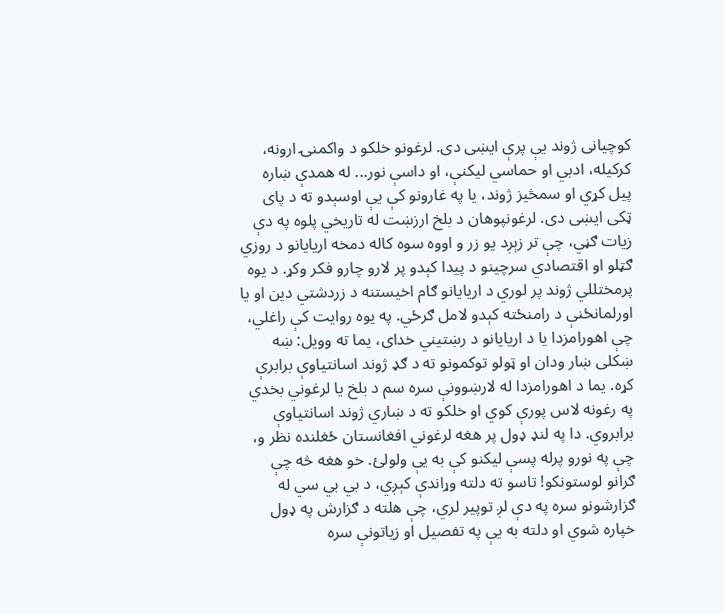كوچيانى ژوند يې پرې ايښى دى. لرغونو خلكو د واكمنۍ ارونه، كركيله، ادبي او حماسي ليكنې، او داسې نور... له همدې ښاره پيل كړي او سمڅيز ژوند، يا په غارونو كې يې اوسېدو ته د پاى ټكى ايښى دى. لرغونپوهان د بلخ ارزښت له تاريخي پلوه په دې زيات ګڼي، چې تر زېږد يو زر و اووه سوه كاله دمخه اريايانو د روزي ګټلو او اقتصادي سرچينو د پيدا كېدو پر لارو چارو فكر وكړ. د يوه پرمختللي ژوند پر لوري د اريايانو ګام اخيستنه د زردشتي دين او يا اورلمانځنې د رامنځته كېدو لامل ګرځي. په يوه روايت كې راغلي، چې اهورامزدا يا د اريايانو د رښتيني خداى، يما ته وويل: ښه ښكلى ښار ودان او ټولو توكمونو ته د ګډ ژوند اسانتياوې برابرې كړه. يما د اهورامزدا له لارښوونې سره سم د بلخ يا لرغوني بخدي په رغونه لاس پورې كوي او خلكو ته د ښاري ژوند اسانتياوې برابروي. دا په لنډ ډول پر هغه لرغوني افغانستان ځغلنده نظر و، چې په نورو پرله پسې ليكنو كې به يې ولولئ. خو هغه څه چې ګرانو لوستونكو! تاسو ته دلته وړاندې كېږي، د بي بي سي له ګزارشونو سره په دې لږ توپير لري، چې هلته د ګزارش په ډول خپاره شوي او دلته به يې په تفصيل او زياتونې سره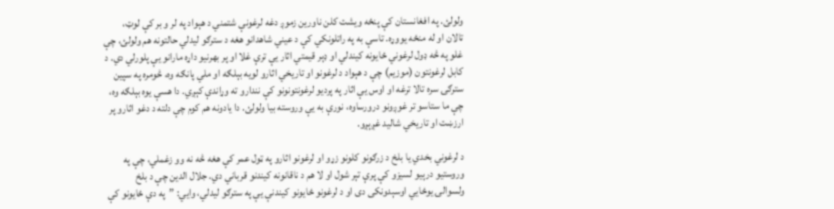ولولئ. په افغانستان كې پنځه ويشت كلن ناورين زموږ دغه لرغونې شتمني د هېواد په لر و بر كې لوټ، تالان او له منځه يووړه. تاسې به په راتلونكي كې د عيني شاهدانو هغه د سترګو ليدلي حالتونه هم ولولئ، چې غلو په څه ډول لرغوني ځايونه كيندلي او ډېر قيمتي اثار يې ترې غلا او پر بهرنيو داړه مارانو يې پلورلي دي. د كابل لرغونتون (موزيم) چې د هېواد د لرغونو او تاريخي اثارو لويه بېلګه او ملي پانګه وه، څومره په سپين سترګۍ سره تالا ترغه او اوس يې اثار په پرديو لرغونتونونو كې نندارو ته وړاندې كېږي. دا هسې يوه بېلګه وه، چې ما ستاسو تر غوږونو درورساوه، نورې به يې وروسته بيا ولولئ. دا يادونه هم كوم چې دلته د دغو اثارو پر ارزښت او تاريخي شاليد غږېږو.

د لرغوني بخدي يا بلخ د زرګونو كلونو زړو او لرغونو اثارو په ټول عمر كې هغه څه نه وو زغملي، چې په وروستيو درېيو لسيزو كې پرې تېر شول او لا هم د ناقانونه كيندنو قرباني دي. جلال الدين چې د بلخ ولسوالۍ يوځايي اوسېدونكى دى او د لرغونو ځايونو كيندنې يې په سترګو ليدلي، وايي: ”په دې ځايونو كې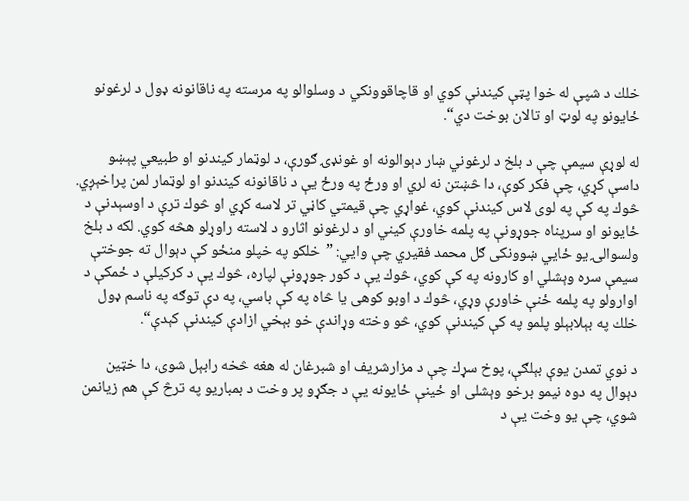خلك د شپې له خوا پټې كيندنې كوي او قاچاقوونكي د وسلوالو په مرسته په ناقانونه ډول د لرغونو ځايونو په لوټ او تالان بوخت دي“.

له لوړې سيمې چې د بلخ د لرغوني ښار دېوالونه او غونډۍ ګورې، د لوټمار كيندنو او طبيعي پېښو داسې كړي، چې فكر كوې، دا څښتن نه لري او ورځ په ورځ يې د ناقانونه كيندنو او لوټمار لمن پراخېږي. څوك په كې په لوى لاس كيندنې كوي، غواړي چې قيمتي كاڼي تر لاسه كړي او څوك ترې د اوسېدنې د ځايونو او سرپناه جوړونې په پلمه خاورې كيني او د لرغونو اثارو د لاسته راوړلو هڅه كوي. لكه د بلخ ولسوالۍ يو ځايي ښوونكى ګل محمد فقيري چې وايي: ”خلكو په خپلو منځو كې دېوال ته جوختې سيمې سره وېشلي او كارونه په كې كوي، څوك يې د كور جوړونې لپاره، څوك يې د كركيلې د ځمكې د اوارولو په پلمه ځنې خاورې وړي، څوك د اوبو كوهى يا څاه په كې باسي، په دې توګه په ناسم ډول خلك په بېلابېلو پلمو په كې كيندنې كوي، څو وخته وړاندې خو بېخي ازادې كيندنې كېدې“.

د نوي تمدن يوې بېلګې، پوخ سړك چې د مزارشريف او شبرغان له هغه څخه رابېل شوى، دا خټين دېوال په دوه نيمو برخو وېشلى او ځينې ځايونه يې د جګړو پر وخت د بمباريو په ترڅ كې هم زيانمن شوي، چې يو وخت يې د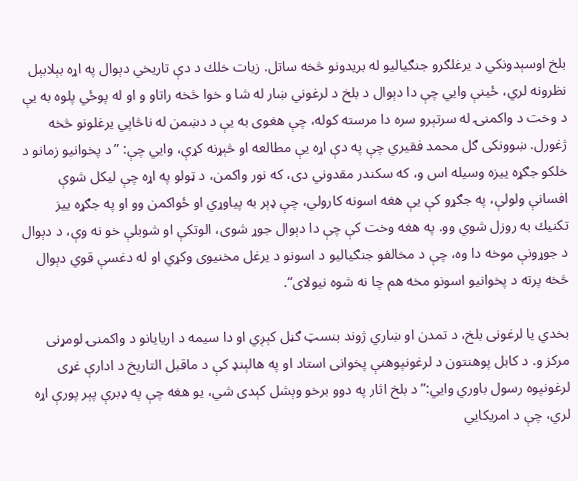بلخ اوسېدونكي د يرغلګرو جنګياليو له بريدونو څخه ساتل. زيات خلك د دې تاريخي دېوال په اړه بېلابېل نظرونه لري، ځينې وايي چې دا دېوال د بلخ د لرغوني ښار له شا و خوا څخه راتاو و او له پوځي پلوه به يې د وخت د واكمنۍ له سرتېرو سره دا مرسته كوله، چې هغوى به يې د دښمن له ناڅاپي يرغلونو څخه ژغورل. ښوونكى ګل محمد فقيري چې په دې اړه يې مطالعه او څېړنه كړې، وايي چې: ”د پخوانيو زمانو د خلكو جګړه ييزه وسيله اس و، كه سكندر مقدوني دى، كه نور واكمن، د ټولو په اړه چې ليكل شوې افسانې ولولې، په جګړو كې يې هغه اسونه كارولي، چې ډېر به پياوړي او ځواكمن وو او په جګړه ييز تكنيك به روزل شوي وو. په هغه وخت كې چې دا دېوال جوړ شوى، الوتكې او شوبلې خو نه وې، د دېوال د جوړونې موخه دا وه، چې د مخالفو جنګياليو د اسونو د يرغل مخنيوى وكړي او له دغسې قوي دېوال څخه پرته د پخوانيو اسونو مخه هم چا نه شوه نيولاى“.

بخدي يا لرغونى بلخ، د تمدن او ښاري ژوند بنسټ ګڼل كېږي او دا سيمه د اريايانو د واكمنۍ لومړنى مركز و. د كابل پوهنتون د لرغونپوهنې پخوانى استاد او په هالېنډ كې د ماقبل التاريخ د ادارې غړى لرغونپوه رسول باوري وايي:”د بلخ اثار په دوو برخو وېشل كېدى شي، يو هغه چې په ډبرې پېر پورې اړه لري، چې د امريكايي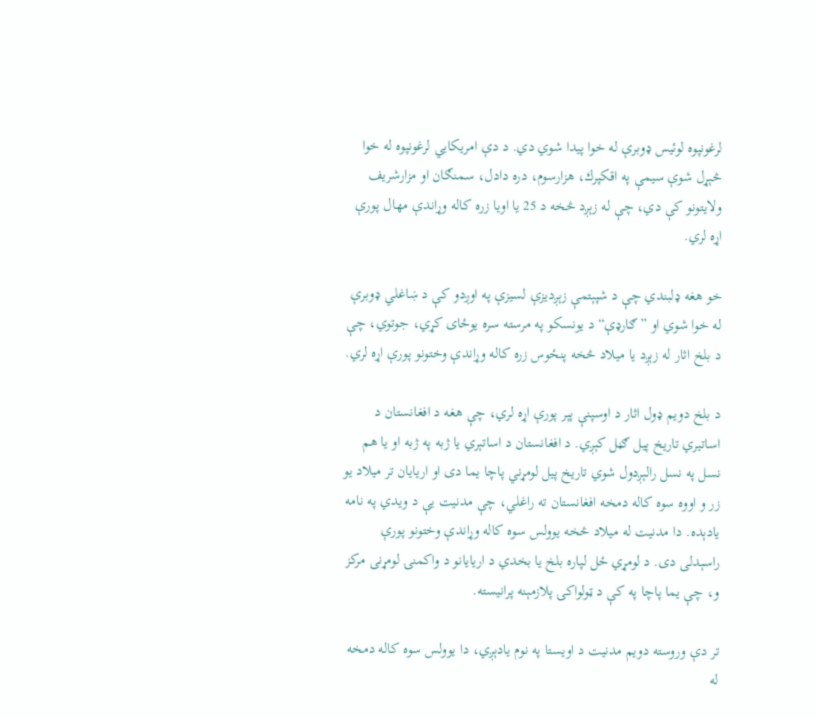لرغونپوه لوئيس ډوبرې له خوا پيدا شوي دي. د دې امريكايي لرغونپوه له خوا څېړل شوې سيمې په اقكپرك، هزارسوم، دره دادل، سمنګان او مزارشريف ولايتونو كې دي، چې له زېږد څخه د 25 يا اويا زره كاله وړاندې مهال پورې اړه لري.

خو هغه ډلبندي چې د شپېتمې زېږديزې لسيزې په اوږدو كې د ښاغلي ډوبرې له خوا شوي او ”ګارډې“ د يونسكو په مرسته سره يوځاى كړي، جوتوي، چې د بلخ اثار له زېږد يا ميلاد څخه پنځوس زره كاله وړاندې وختونو پورې اړه لري.

د بلخ دويم ډول اثار د اوسپنې پېر پورې اړه لري، چې هغه د افغانستان د اساتيري تاريخ پيل ګڼل كېږي. د افغانستان د اساتېري يا ژبه په ژبه او يا هم نسل په نسل رالېږدول شوي تاريخ پيل لومړني پاچا يما دى او اريايان تر ميلاد يو زر و اووه سوه كاله دمخه افغانستان ته راغلي، چې مدنيت يې د ويدي په نامه يادېده. دا مدنيت له ميلاد څخه يوولس سوه كاله وړاندې وختونو پورې راسېدلى دى. د لومړي ځل لپاره بلخ يا بخدي د اريايانو د واكمنۍ لومړنى مركز و، چې يما پاچا په كې د ټولواكۍ پلازمېنه پرانيسته.

تر دې وروسته دويم مدنيت د اويستا په نوم يادېږي، دا يوولس سوه كاله دمخه له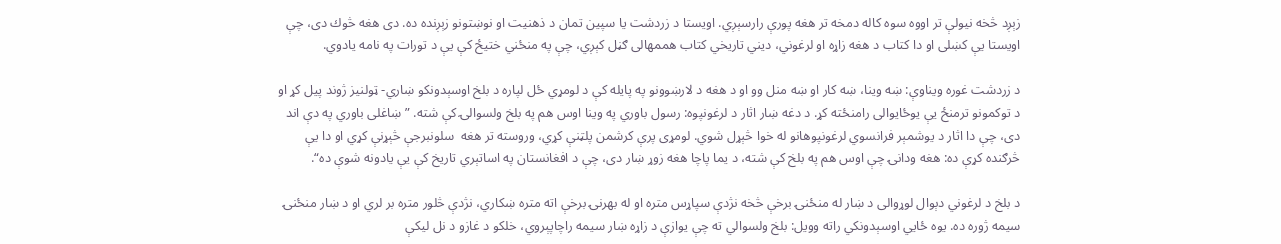زېږد څخه نيولې تر اووه سوه كاله دمخه تر هغه پورې رارسېږي. اويستا د زردشت يا سپين تمان د ذهنيت او نوښتونو زېږنده ده. دى هغه څوك دى، چې اويستا يې كښلى او دا كتاب د هغه زاړه او لرغوني، ديني تاريخي كتاب هممهالى ګڼل كېږي، چې په منځني ختيځ كې يې د تورات په نامه يادوي.

د زردشت غوره ويناوې: ښه وينا، ښه كار او ښه منل وو او د هغه د لارښوونو په پايله كې د لومړي ځل لپاره د بلخ اوسېدونكو ښاري- ټولنيز ژوند پيل كړ او د توكمونو ترمنځ يې يوځايوالى رامنځته كړ. د دغه ښار اثار د لرغونپوه: رسول باوري په وينا اوس هم په بلخ ولسوالۍ كې شته. ”ښاغلى باوري په دې اند دى، چې دا اثار د يوشمېر فرانسوي لرغونپوهانو له خوا څېړل شوي. لومړى پرې كرشمن پلټنې كړي، وروسته تر هغه  سلونبرجې څېړنې كړي او دا يې څرګنده كړې ده: هغه ودانۍ چې اوس هم په بلخ كې شته، د يما پاچا هغه زوړ ښار دى، چې د افغانستان په اساتېري تاريخ كې يې يادونه شوې ده“.

د بلخ د لرغوني دېوال لوړوالى د ښار له منځنۍ برخې څخه نژدې سپاړس متره او له بهرنۍ برخې اته متره ښكاري، نژدې څلور متره بر لري او د ښار منځنۍ سيمه ژوره ده. يوه ځايي اوسېدونكي راته وويل: بلخ ولسوالي ته چې يوازې د زاړه ښار سيمه راچاپېروي، خلكو د غازو د نل ليكې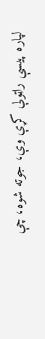لپاره پيسې راټولې كړې وې، جوته شوه، چې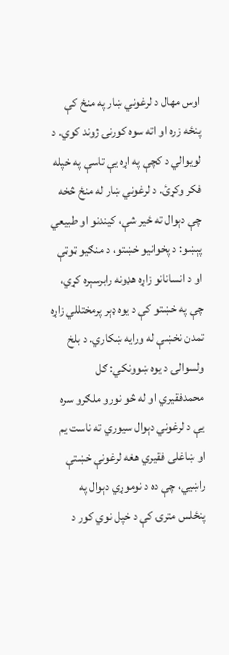اوس مهال د لرغوني ښار په منځ كې پنځه زره او اته سوه كورنۍ ژوند كوي. د لويوالي د كچې په اړه يې تاسې په خپله فكر وكړئ. د لرغوني ښار له منځ څخه چې دېوال ته ځير شې، كيندنو او طبيعي پېښو: د پخوانيو خښتو، د منګيو ټوټې او د انسانانو زاړه هډونه رابرسېره كړي، چې په خښتو كې د يوه ډېر پرمختللي زاړه تمدن نخښې له ورايه ښكاري. د بلخ ولسوالۍ د يوه ښوونكي: ګل محمدفقيري او له څو نورو ملګرو سره يې د لرغوني دېوال سيوري ته ناست يم او ښاغلى فقيري هغه لرغونې خښتې راښيي، چې ده د نوموړي دېوال په پنځلس مترۍ كې د خپل نوي كور د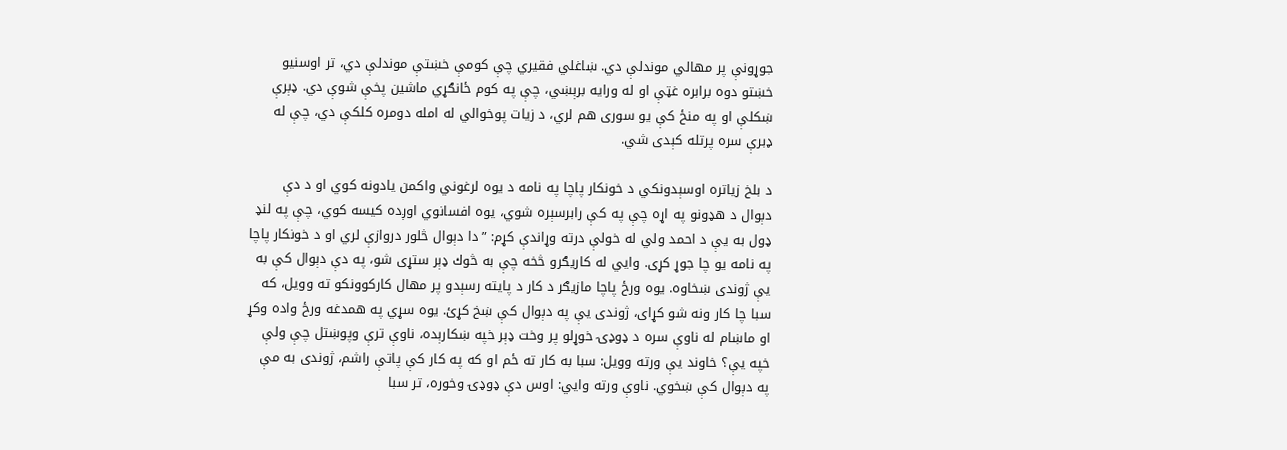جوړونې پر مهالي موندلې دي. ښاغلي فقيري چې كومې خښتې موندلې دي، تر اوسنيو خښتو دوه برابره غټې او له ورايه برېښي، چې په كوم ځانګړي ماشين پخې شوې دي. ډېرې ښكلې او په منځ كې يو سورى هم لري، د زيات پوخوالي له امله دومره كلكې دي، چې له ډبرې سره پرتله كېدى شي.

د بلخ زياتره اوسېدونكي د خونكار پاچا په نامه د يوه لرغوني واكمن يادونه كوي او د دې دېوال د هډونو په اړه چې په كې رابرسېره شوي، يوه افسانوي اوږده كيسه كوي، چې په لنډ ډول به يې د احمد ولي له خولې درته وړاندې كړم: ”دا دېوال څلور دروازې لري او د خونكار پاچا په نامه يو چا جوړ كړى. وايي له كاريګرو څخه چې به څوك ډېر ستړى شو، په دې دېوال كې به يې ژوندى ښخاوه. يوه ورځ پاچا مازيګر د كار د پايته رسېدو پر مهال كاركوونكو ته وويل، كه سبا چا كار ونه شو كړاى، ژوندى يې په دېوال كې ښخ كړئ. يوه سړي په همدغه ورځ واده وكړ او ماښام له ناوې سره د ډوډۍ خوړلو پر وخت ډېر خپه ښكارېده، ناوې ترې وپوښتل چې ولې خپه يې؟ خاوند يې ورته وويل: سبا به كار ته ځم او كه په كار كې پاتې راشم، ژوندى به مې په دېوال كې ښخوي. ناوې ورته وايي: اوس دې ډوډۍ وخوره، تر سبا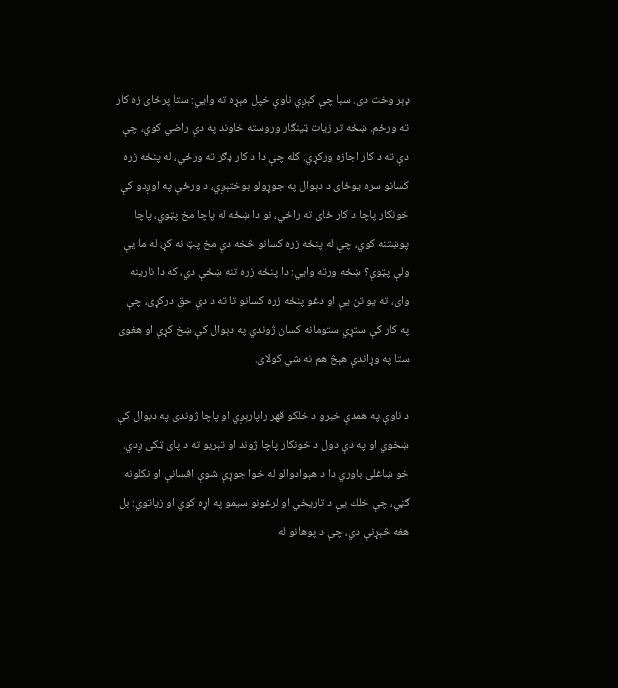ډېر وخت دى. سبا چې كېږي ناوې خپل مېړه ته وايي: ستا پرځاى زه كار ته ورځم. ښځه تر زيات ټينګار وروسته خاوند په دې راضي كوي، چې دې ته د كار اجازه وركړي. كله چې دا د كار ډګر ته ورځي، له پنځه زره كسانو سره يوځاى د دېوال په جوړولو بوختېږي، د ورځې په اوږدو كې خونكار پاچا د كار ځاى ته راځي، نو دا ښځه له پاچا مخ پټوي، پاچا پوښتنه كوي، چې له پنځه زره كسانو څخه دې مخ پټ نه كړ، له ما يې ولې پټوې؟ ښځه ورته وايي: دا پنځه زره تنه ښځې دي، كه دا نارينه واى، ته يو تن يې او دغو پنځه زره كسانو تا ته د دې حق دركړى، چې په كار كې ستړي ستومانه كسان ژوندي په دېوال كې ښخ كړې او هغوى ستا په وړاندې هېڅ هم نه شي كولاى.

د ناوې په همدې خبرو د خلكو قهر راپارېږي او پاچا ژوندى په دېوال كې ښخوي او په دې دول د خونكار پاچا ژوند او تېريو ته د پاى ټكى ږدي.  خو ښاغلى باوري دا د هېوادوالو له خوا جوړې شوې افسانې او نكلونه ګڼي، چې خلك يې د تاريخي او لرغونو سيمو په اړه كوي او زياتوي: بل هغه څېړنې دي، چې د پوهانو له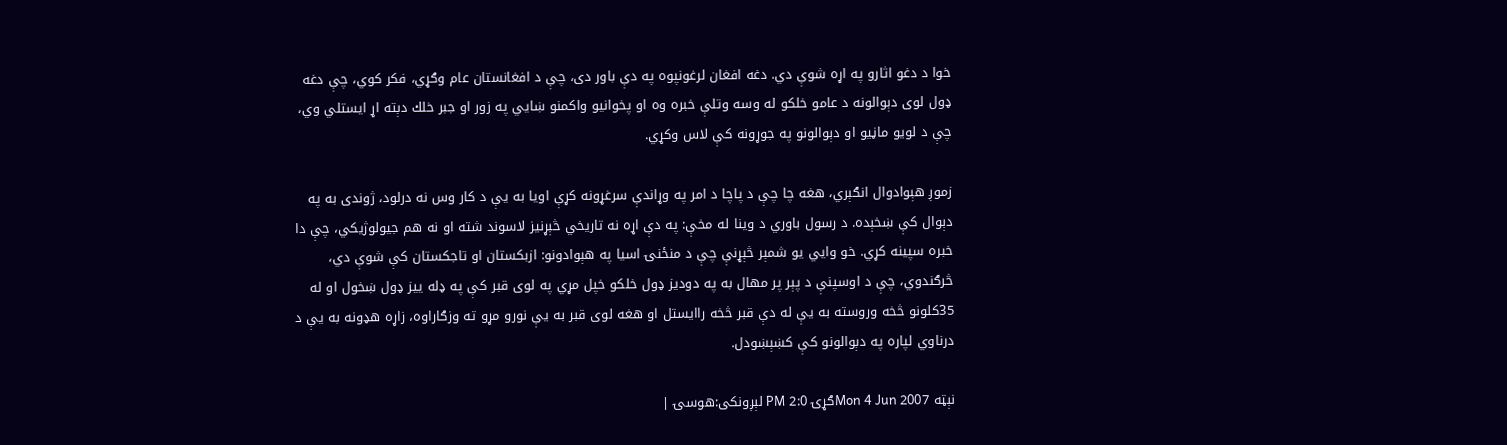خوا د دغو اثارو په اړه شوې دي. دغه افغان لرغونپوه په دې باور دى، چې د افغانستان عام وګړي، فكر كوي، چې دغه ډول لوى دېوالونه د عامو خلكو له وسه وتلې خبره وه او پخوانيو واكمنو ښايي په زور او جبر خلك دېته اړ ايستلي وي، چې د لويو ماڼيو او دېوالونو په جوړونه كې لاس وكړي.

زموږ هېوادوال انګېري، هغه چا چې د پاچا د امر په وړاندې سرغړونه كړې اويا به يې د كار وس نه درلود، ژوندى به په دېوال كې ښخېده. د رسول باوري د وينا له مخې: په دې اړه نه تاريخي څېړنيز لاسوند شته او نه هم جيولوژيكي، چې دا خبره سپينه كړي. خو وايي يو شمېر څېړنې چې د منځنۍ اسيا په هېوادونو: ازبكستان او تاجكستان كې شوې دي، څرګندوي، چې د اوسپنې د پېر پر مهال به په دوديز ډول خلكو خپل مړي په لوى قبر كې په ډله ييز ډول ښخول او له 35كلونو څخه وروسته به يې له دې قبر څخه راايستل او هغه لوى قبر به يې نورو مړو ته وزګاراوه، زاړه هډونه به يې د درناوي لپاره په دېوالونو كې كښېښودل.

نېټه Mon 4 Jun 2007ګړۍ 2:0 PM لېږونكى:هوسۍ |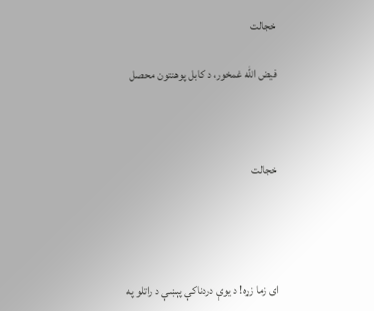خجالت

فيض الله غمخور، د كابل پوهنتون محصل



خجالت




اى زما زړه! د يوې دردناكې پېښې د راتلو په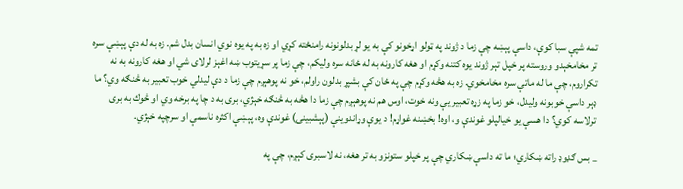تمه شپې سبا كوې، داسې پېښه چې زما د ژوند په ټولو اړخونو كې به يو لړ بدلونونه رامنځته كړي او زه به په يوه نوي انسان بدل شم. زه به له دې پېښې سره تر مخامخېدو وروسته پر خپل تېر ژوند يوه كتنه وكړم او هغه كارونه به له ځانه سره وليكم، چې زما پر سړيتوب ښه اغېز لرلاى شي او هغه كارونه به نه تكراروم، چې ما له ماتې سره مخامخوي. زه به هڅه وكړم چې په ځان كې بشپړ بدلون راولم، خو نه پوهېږم چې زما د دې ليدلي خوب تعبير به څنګه وي؟ ما ډېر داسې خوبونه وليدل، خو زما په زړه تعبير يې ونه خوت، اوس هم نه پوهېږم چې زما دا هڅه به څنګه خېژي، برى به د چا په برخه وي او څوك به برى ترلاسه كوي؟ دا هسې يو خيالپلو غوندې و، اوه! بخښنه غواړم! د يوې وړاندوينې (پېشبينۍ) غوندې وه، پېښې اكثره ناسمې او سرچپه خېژي.

_ بس ګډوډ راته ښكاري؛ ما ته داسې ښكاري چې پر خپلو ستونزو به تر هغه، نه لاسبرى كېږم، چې په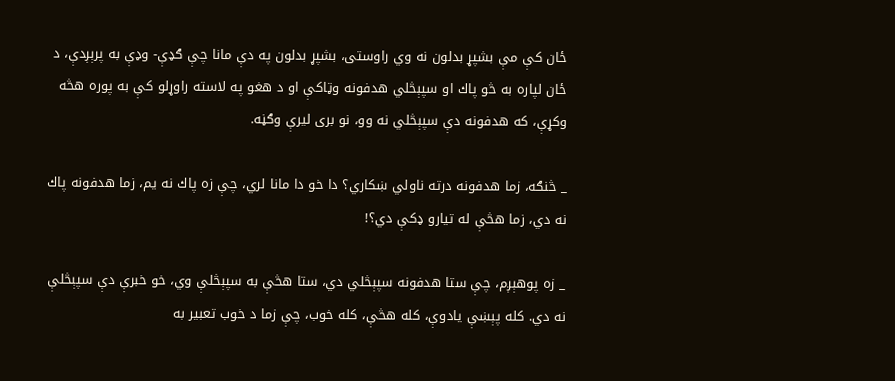ځان كې مې بشپړ بدلون نه وي راوستى، بشپړ بدلون په دې مانا چې ګډې- وډې به پرېږدې، د ځان لپاره به څو پاك او سپېڅلي هدفونه وټاكې او د هغو په لاسته راوړلو كې به پوره هڅه وكړې، كه هدفونه دې سپېڅلي نه وو، نو برى ليرې وګڼه.

_ څنګه، زما هدفونه درته ناولي ښكاري؟ دا خو دا مانا لري، چې زه پاك نه يم، زما هدفونه پاك نه دي، زما هڅې له تيارو ډكې دي؟!

_ زه پوهېږم، چې ستا هدفونه سپېڅلي دي، ستا هڅې به سپېڅلې وي، خو خبرې دې سپېڅلې نه دي. كله پېښې يادوې، كله هڅې، كله خوب، چې زما د خوب تعبير به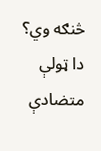څنګه وي؟ دا ټولې متضادې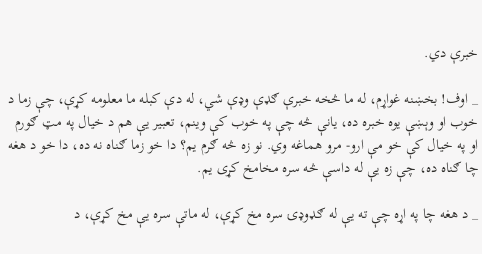خبرې دي.

_ اوف! بخښنه غواړم، له ما څخه خبرې ګډې وډې شي، له دې كبله ما معلومه كړې، چې زما د خوب او وېښې يوه خبره ده، يانې څه چې په خوب كې وينم، تعبير يې هم د خيال په مټ ګورم او په خيال كې خو مې ارو- مرو هماغه وي. نو زه څه ګرم يم؟ دا خو زما ګناه نه ده، دا خو د هغه چا ګناه ده، چې زه يې له داسې څه سره مخامخ كړى يم.

_ د هغه چا په اړه چې ته يې له ګډوډۍ سره مخ كړې، له ماتې سره يې مخ كړې، د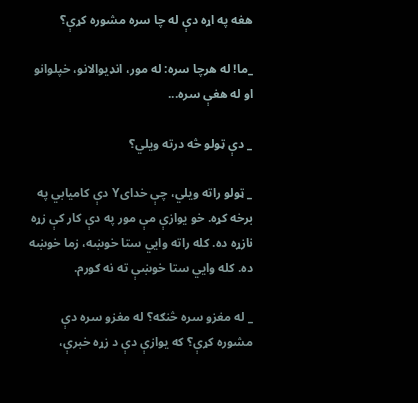هغه په اړه دې له چا سره مشوره كړې؟

_ما! له هرچا سره: له مور، انډيوالانو، خپلوانو او له هغې سره...

_ دې ټولو څه درته ويلي؟

_ ټولو راته ويلي، چې خداىY دې كاميابي په برخه كړه. خو يوازې مې مور په دې كار كې زړه نازړه ده. كله راته وايي ستا خوښه، زما خوښه ده. كله وايي ستا خوښې ته نه ګورم.

_ له مغزو سره څنګه؟ له مغزو سره دې مشوره كړې؟ كه يوازې دې د زړه خبرې،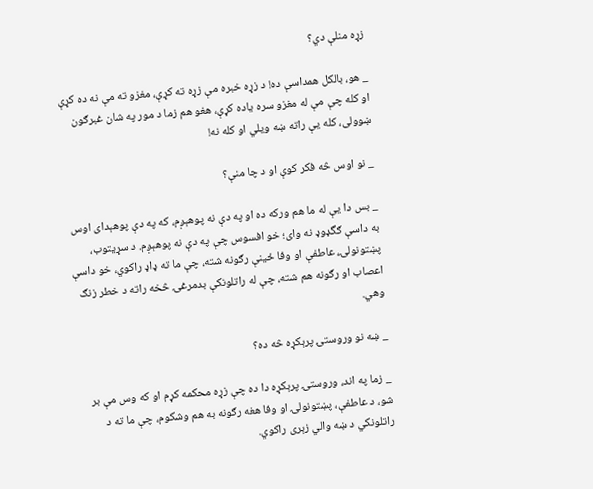زړه منلې دي؟

_ هو، بالكل همداسې ده! د زړه خبره مې زړه ته كړې، مغزو ته مې نه ده كړې او كله چې مې له مغزو سره ياده كړې، هغو هم زما د مور په شان غبرګون ښوولى، كله يې راته ښه ويلي او كله نه!

_ نو اوس څه فكر كوې او د چا منې؟

_ بس دا يې له ما هم وركه ده او په دې نه پوهېږم، كه په دې پوهېداى اوس به داسې ګگډوډ نه واى؛ خو افسوس چې په دې نه پوهېږم. د سړيتوب، پښتونولۍ، عاطفې او وفا ځينې رګونه شته، چې ما ته ډاډ راكوي، خو داسې اعصاب او رګونه هم شته، چې له راتلونكې بدمرغۍ څخه راته د خطر زنګ وهي.

_ ښه نو وروستۍ پرېكړه څه ده؟

_ زما په اند، وروستۍ پرېكړه دا ده چې زړه محكمه كړم او كه وس مې بر شو، د عاطفې، پښتونولۍ او وفا هغه رګونه به هم وشكوم، چې ما ته د راتلونكي د ښه والي زېرى راكوي.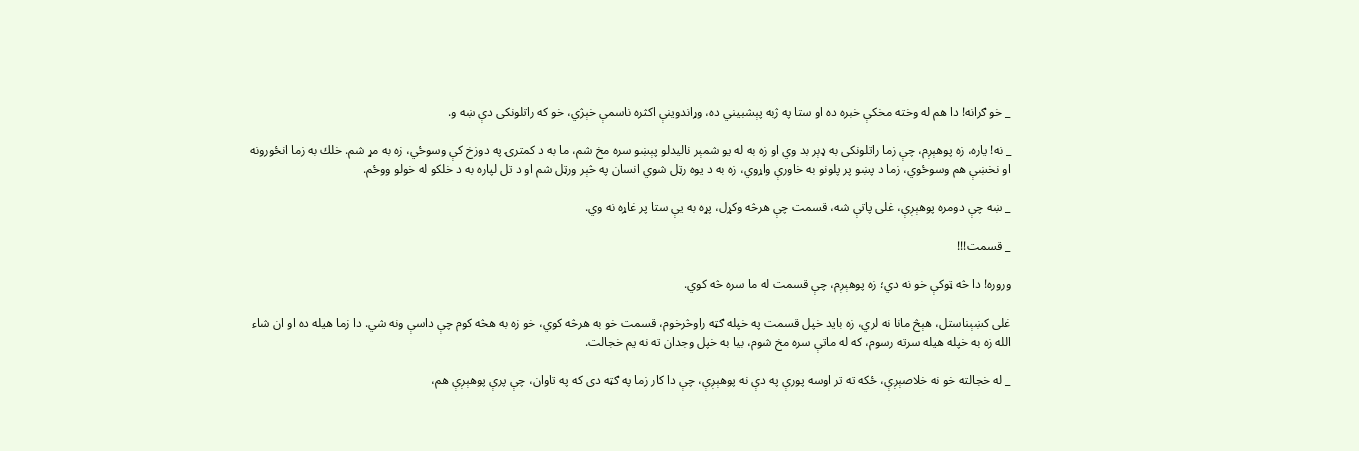_ خو ګرانه! دا هم له وخته مخكې خبره ده او ستا په ژبه پېشبيني ده، وړاندوينې اكثره ناسمې خېژي، خو كه راتلونكى دې ښه و.

_ نه! ياره، زه پوهېږم، چې زما راتلونكى به ډېر بد وي او زه به له يو شمېر ناليدلو پېښو سره مخ شم، ما به د كمترۍ په دوزخ كې وسوځي، زه به مړ شم. خلك به زما انځورونه او نخښې هم وسوځوي، زما د پښو پر پلونو به خاورې واړوي، زه به د يوه رټل شوي انسان په څېر ورټل شم او د تل لپاره به د خلكو له خولو ووځم.

_ ښه چې دومره پوهېږې، غلى پاتې شه، قسمت چې هرڅه وكړل، پړه به يې ستا پر غاړه نه وي.

_ قسمت!!!

وروره! دا څه ټوكې خو نه دي؛ زه پوهېږم، چې قسمت له ما سره څه كوي.

غلى كښېناستل، هېڅ مانا نه لري، زه بايد خپل قسمت په خپله ګټه راوڅرخوم، قسمت خو به هرڅه كوي، خو زه به هڅه كوم چې داسې ونه شي. دا زما هيله ده او ان شاء الله زه به خپله هيله سرته رسوم، كه له ماتې سره مخ شوم، بيا به خپل وجدان ته نه يم خجالت.

_ له خجالته خو نه خلاصېږې، ځكه ته تر اوسه پورې په دې نه پوهېږې، چې دا كار زما په ګټه دى كه په تاوان، چې پرې پوهېږې هم،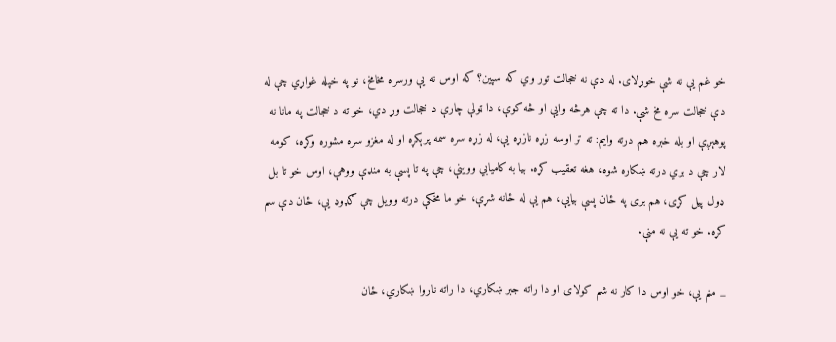خو غم يې نه شې خوړلاى. له دې نه خجالت تور وي كه سپين؟ كه اوس نه يې ورسره مخامخ، نو په خپله غواړي چې له دې خجالت سره مخ شې. دا ته چې هرڅه وايې او څه كوې، دا ټولې چارې د خجالت وړ دي، خو ته د خجالت په مانا نه پوهېږې او بله خبره هم درته وايم: ته تر اوسه زړه نازړه يې، له زړه سره سمه پرېكړه او له مغزو سره مشوره وكړه، كومه لار چې د بري درته ښكاره شوه، هغه تعقيب كړه. بيا به كاميابي ووينې، چې په تا پسې به منډې ووهې، اوس خو تا بل ډول پيل كړى، هم برى په ځان پسې بيايې، هم يې له ځانه شړې، خو ما مخكې درته وويل چې ګډوډ يې، ځان دې سم كړه. خو ته يې نه منې.

_ منم يې، خو اوس دا كار نه شم كولاى او دا راته جبر ښكاري، دا راته ناروا ښكاري، ځان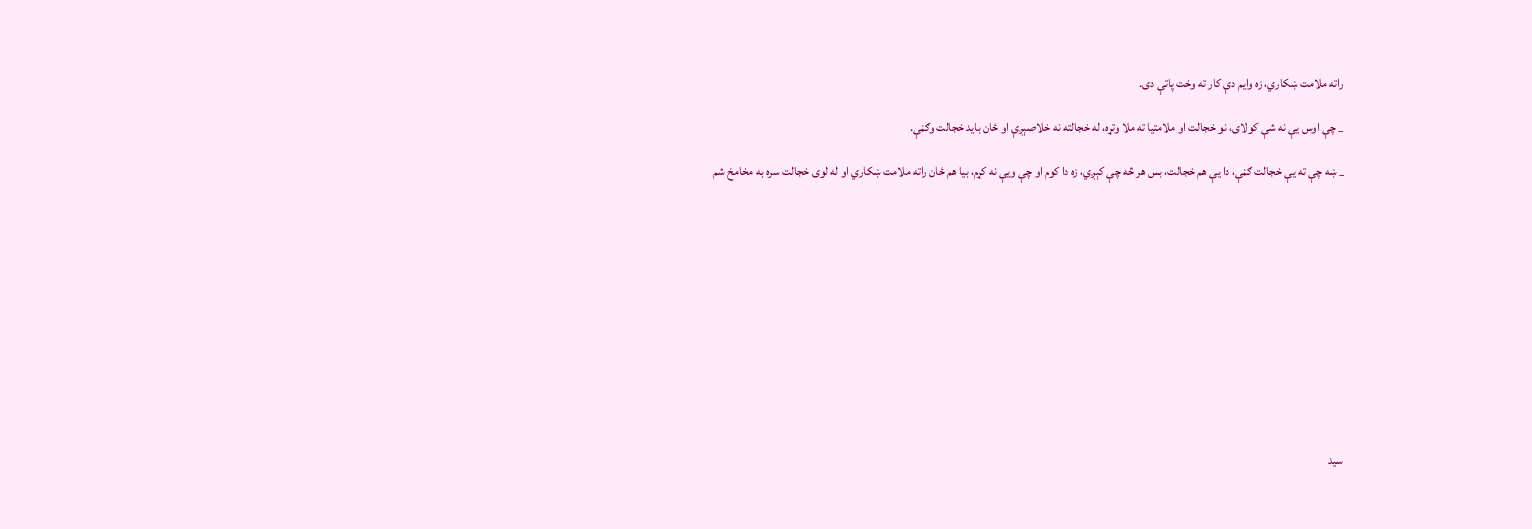راته ملامت ښكاري، زه وايم دې كار ته وخت پاتې دى.

_ چې اوس يې نه شې كولاى، نو خجالت او ملامتيا ته ملا وتړه، له خجالته نه خلاصېږې او ځان بايد خجالت وګڼې.

_ ښه چې ته يې خجالت ګڼې، دا يې هم خجالت، بس هر څه چې كېږي، زه دا كوم او چې ويې نه كړم، بيا هم ځان راته ملامت ښكاري او له لوى خجالت سره به مخامخ شم












سيد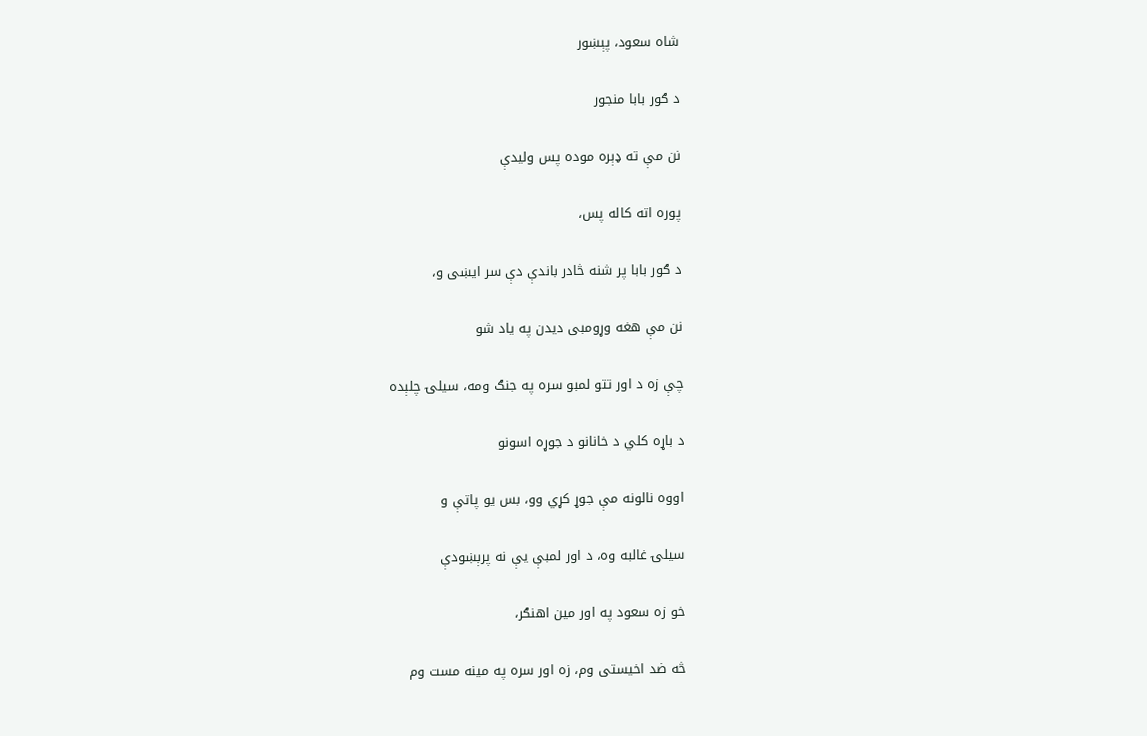شاه سعود، پېښور

د ګور بابا منجور

نن مې ته ډېره موده پس وليدې

پوره اته كاله پس،

د ګور بابا پر شنه څادر باندې دې سر ايښى و،

نن مې هغه وړومبى ديدن په ياد شو

چې زه د اور تتو لمبو سره په جنګ ومه، سيلۍ چلېده

د باړه كلي د خانانو د جوړه اسونو

اووه نالونه مې جوړ كړي وو، بس يو پاتې و

سيلۍ غالبه وه، د اور لمبې يې نه پرېښودې

خو زه سعود په اور مين اهنګر،

څه ضد اخيستى وم، زه اور سره په مينه مست وم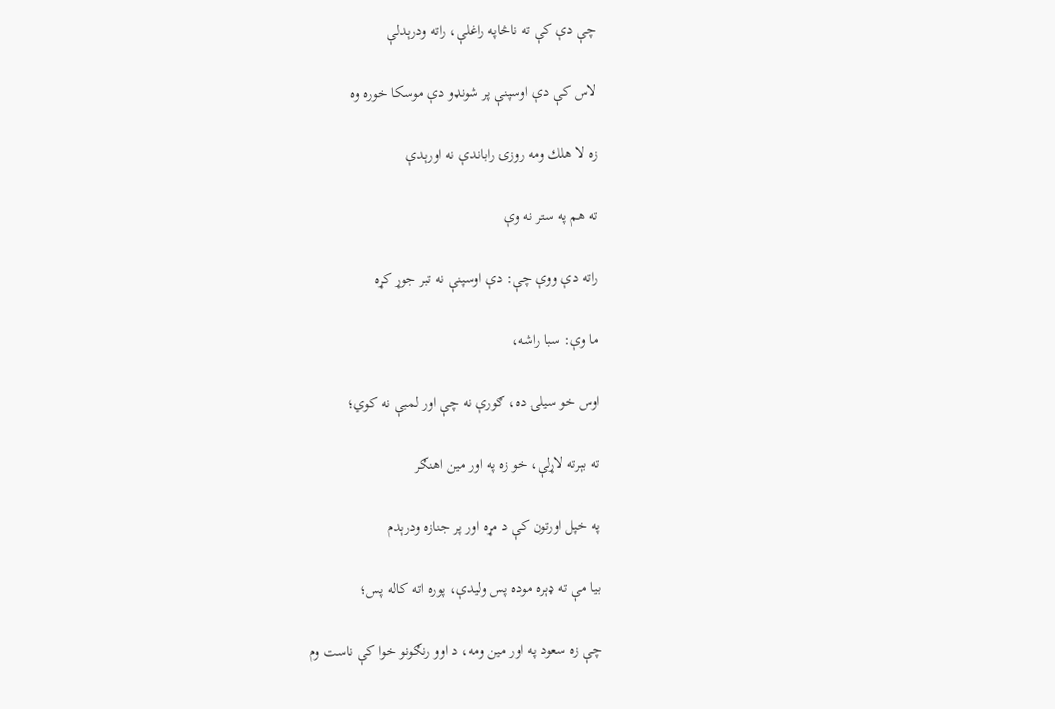چې دې كې ته ناڅاپه راغلې، راته ودرېدلې

لاس كې دې اوسپنې پر شونډو دې موسكا خوره وه

زه لا هلك ومه روزۍ راباندې نه اورېدې

ته هم په ستر نه وې

راته دې ووې چې: دې اوسپنې نه تبر جوړ كړه

ما وې: سبا راشه،

اوس خو سيلۍ ده، ګورې نه چې اور لمبې نه كوي؛

ته بېرته لاړلې، خو زه په اور مين اهنګر

په خپل اورتون كې د مړه اور پر جنازه ودرېدم

بيا مې ته ډېره موده پس وليدې، پوره اته كاله پس؛

چې زه سعود په اور مين ومه، د اوو رنګونو خوا كې ناست وم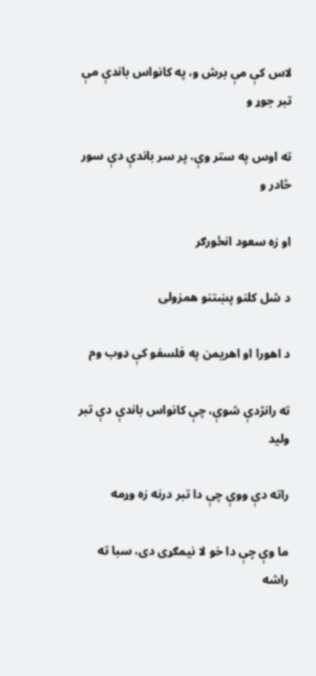لاس كې مې برش و، په كانواس باندې مې تبر جوړ و

ته اوس په ستر وې، پر سر باندې دې سور څادر و

او زه سعود انځورګر

د شل كلنو پښتنو همزولى

د اهورا او اهريمن په فلسفو كې ډوب وم

ته رانژدې شوې، چې كانواس باندې دې تبر وليد

راته دې ووې چې دا تبر درنه زه وړمه

ما وې چې دا خو لا نيمګړى دى، سبا ته راشه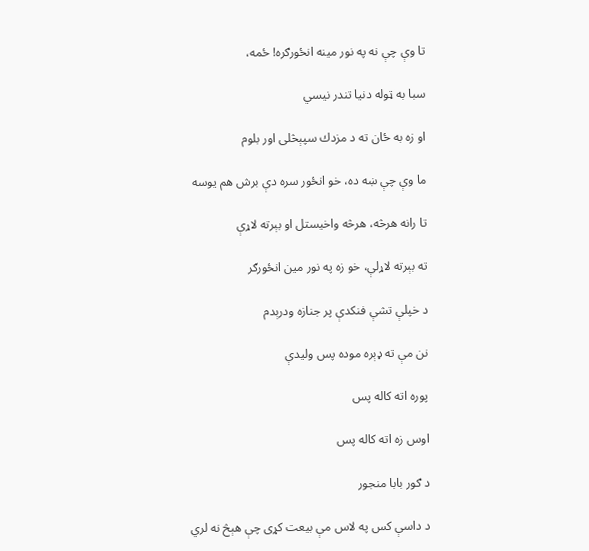تا وې چې نه په نور مينه انځورګره! ځمه،

سبا به ټوله دنيا تندر نيسي

او زه به ځان ته د مزدك سپېڅلى اور بلوم

ما وې چې ښه ده، خو انځور سره دې برش هم يوسه

تا رانه هرڅه، هرڅه واخيستل او بېرته لاړې

ته بېرته لاړلې، خو زه په نور مين انځورګر

د خپلې تشې فنكدې پر جنازه ودرېدم

نن مې ته ډېره موده پس وليدې

پوره اته كاله پس

اوس زه اته كاله پس

د ګور بابا منجور

د داسې كس په لاس مې بيعت كړى چې هېڅ نه لري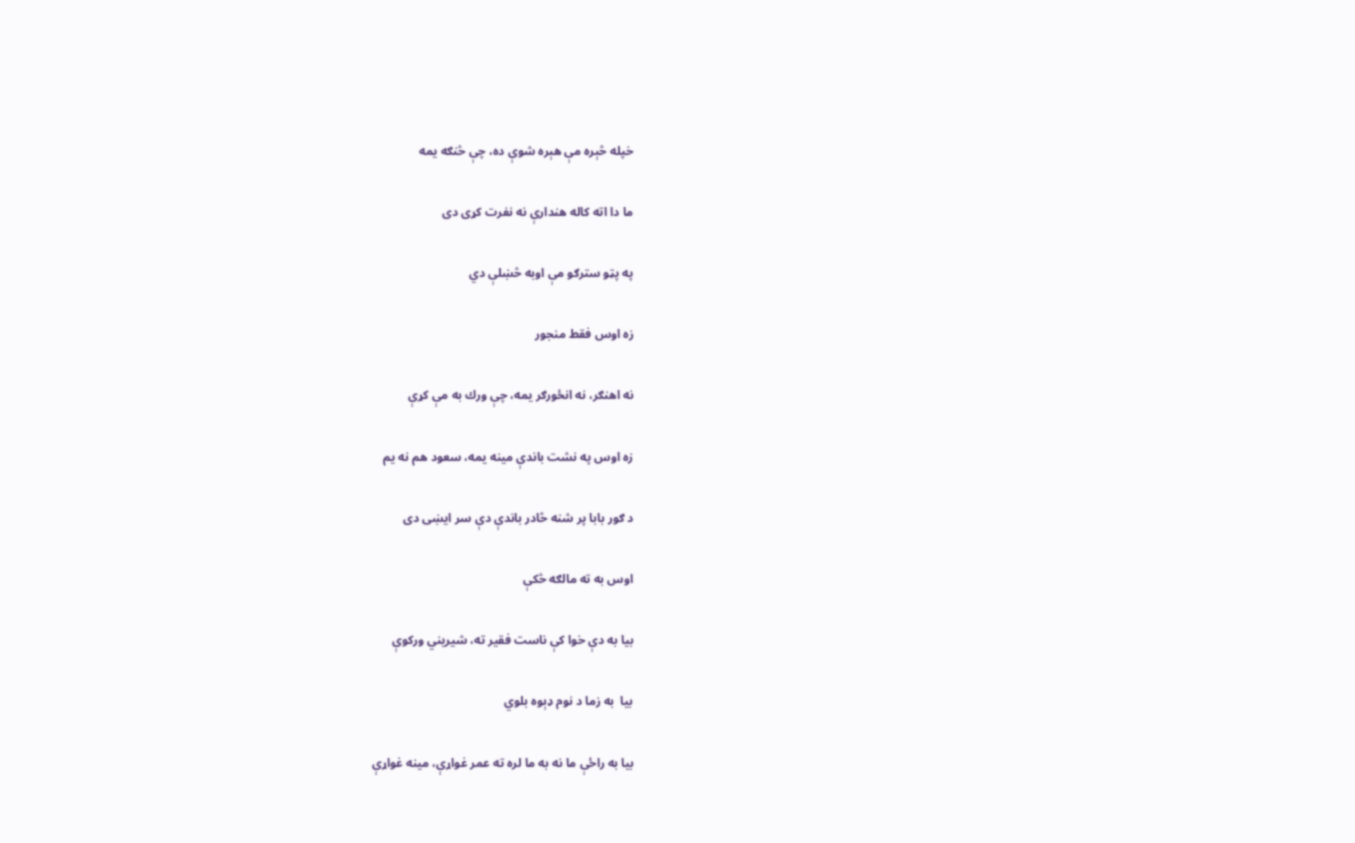خپله څېره مې هېره شوې ده، چې څنګه يمه

ما دا اته كاله هندارې نه نفرت كړى دى

په پټو سترګو مې اوبه څښلې دي

زه اوس فقط منجور

نه اهنګر، نه انځورګر يمه، چې ورك به مې كړې

زه اوس په نشت باندې مينه يمه، سعود هم نه يم

د ګور بابا پر شنه څادر باندې دې سر ايښى دى

اوس به ته مالګه څكې

بيا به دې خوا كې ناست فقير ته، شيريني وركوې

بيا  به زما د نوم ډېوه بلوي

بيا به راځې ما نه به ما لره ته عمر غواړې، مينه غواړې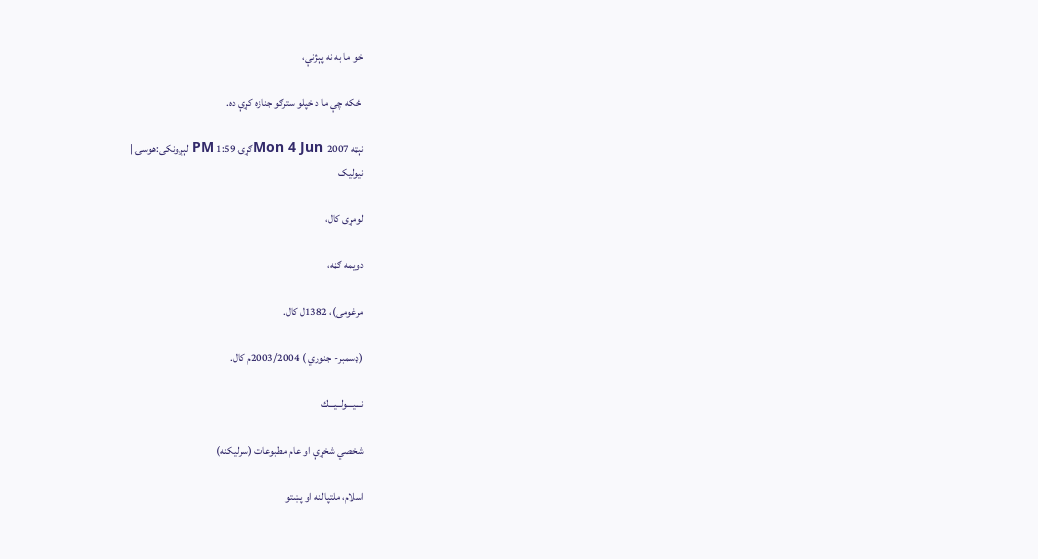خو ما به نه پېژنې،

 ځكه چې ما د خپلو سترګو جنازه كړې ده.

نېټه Mon 4 Jun 2007ګړۍ 1:59 PM لېږونكى:هوسۍ |
نيوليک

لومړى كال،

دويمه ګڼه،

مرغومى)، 1382ل كال.

(ډسمبر- جنوري ) 2003/2004م كال.

نـــيـــولــيـــك

شخصي شخړې او عام مطبوعات (سرليكنه)

اسلام، ملتپالنه او پښتو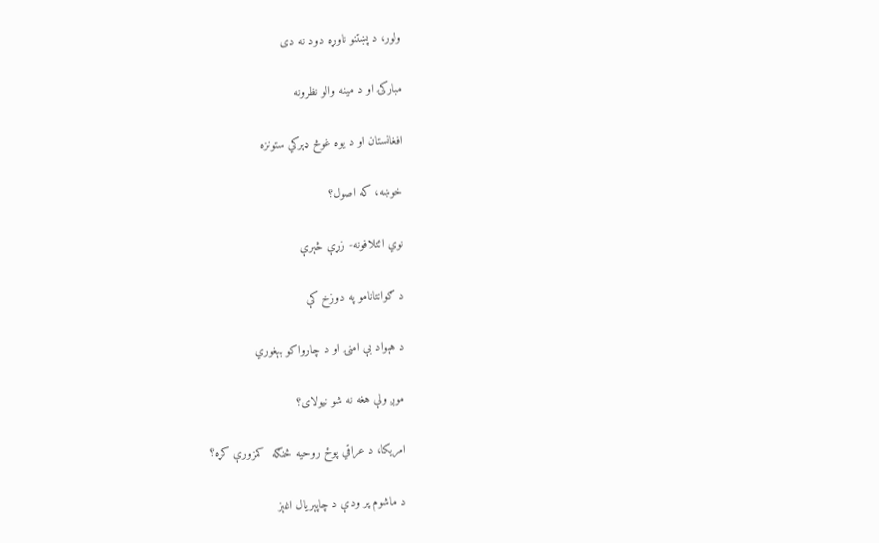ولور، د پښتنو ناوړه دود نه دى

مباركۍ او د مينه والو نظرونه

افغانستان او د يوه غوڅ ډېركي ستونزه

خوښه، كه اصول؟

نوي ائتلافونه- زړې څېرې

د ګوانتانامو په دوزخ كې

د هېواد بې امنۍ او د چارواكو بېغوري

موږ ولې هغه نه شو نيولاى؟

امريكا، د عراقي پوځ روحيه څنګه  كمزورې كړه؟

د ماشوم پر ودې د چاپېريال اغېز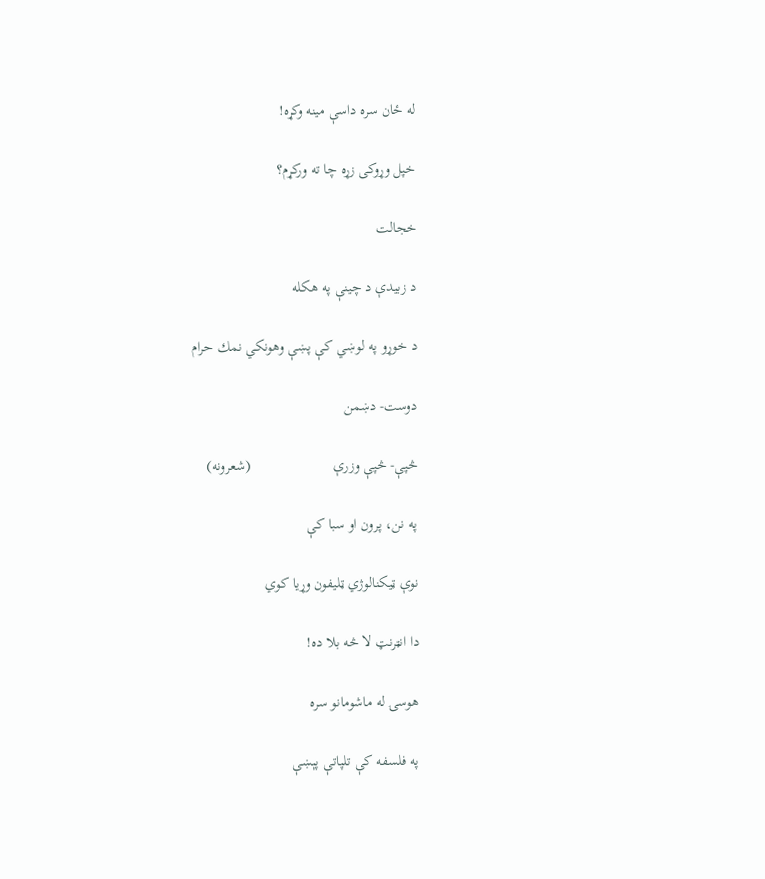له ځان سره داسې مينه وكړه!

خپل وړوكى زړه چا ته وركړم؟

خجالت

د زبيدې د چينې په هكله

د خوړو په لوښي كې پښې وهونكي نمك حرام

دوست- دښمن

څپې- څپې وزرې                      (شعرونه)

په نن، پرون او سبا كې

نوې ټيكنالوژي ټليفون وړيا كوي

دا انټرنټ لا څه بلا ده!

هوسۍ له ماشومانو سره

په فلسفه كې تلپاتې پېښې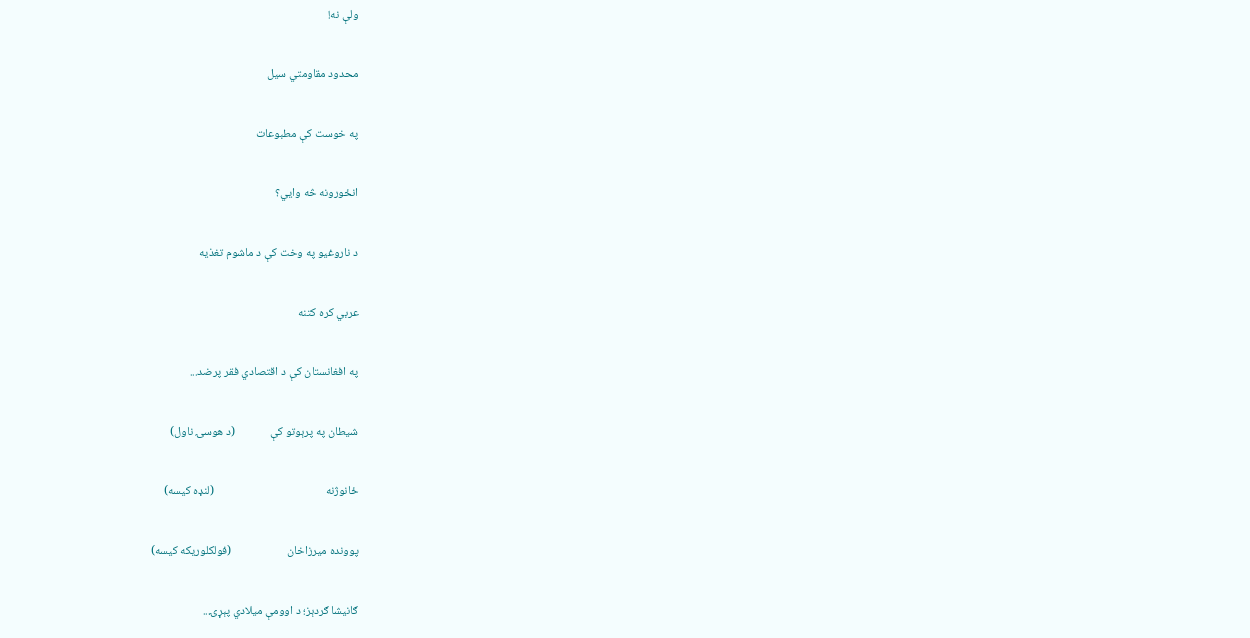ولې نه!

محدود مقاومتي سيل

په خوست كې مطبوعات

انځورونه څه وايي؟

د ناروغيو په وخت كې د ماشوم تغذيه

عربي كره كتنه

په افغانستان كې د اقتصادي فقر پرضد...

شيطان په پرېوتو كې             (د هوسۍ ناول)

ځانوژنه                                          (لنډه كيسه)

پوونده ميرزاخان                     (فولكلوريكه كيسه)

ګانيشا ګردېز؛ د اوومې ميلادي پېړۍ...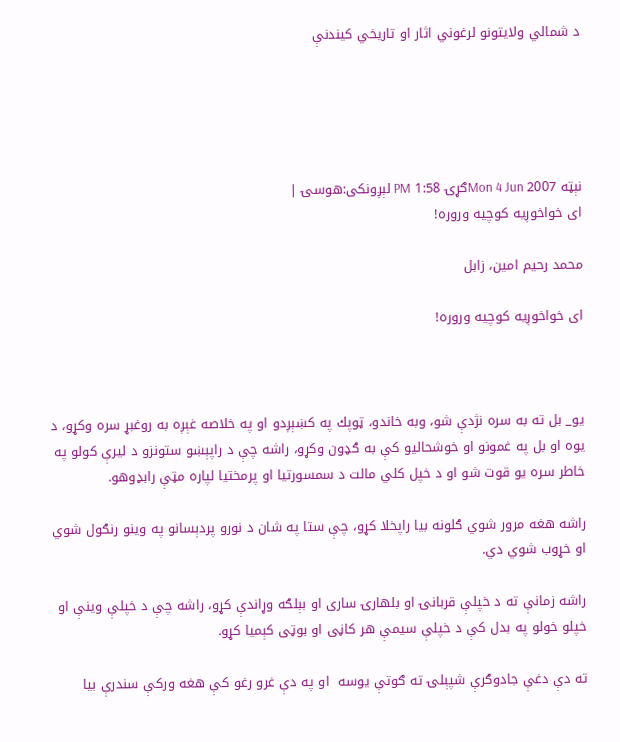د شمالي ولايتونو لرغوني اثار او تاريخي كيندنې





نېټه Mon 4 Jun 2007ګړۍ 1:58 PM لېږونكى:هوسۍ |
اى خواخوږيه كوچيه وروره!

محمد رحيم امين، زابل

اى خواخوږيه كوچيه وروره!



يو_ بل ته به سره نژدې شو، وبه خاندو، ټوپك په كښېږدو او په خلاصه غېږه به روغبړ سره وكړو، د يوه او بل په غمونو او خوشحاليو كې به ګډون وكړو، راشه چې د راپېښو ستونزو د ليرې كولو په خاطر سره يو قوت شو او د خپل كلي مالت د سمسورتيا او پرمختيا لپاره مټې رابډوهو.

راشه هغه مرور شوي ګلونه بيا راپخلا كړو، چې ستا په شان د نورو پردېسانو په وينو رنګول شوي او خړوب شوي دي.

راشه زمانې ته د خپلې قربانۍ او بلهارۍ سارى او بېلګه وړاندې كړو، راشه چې د خپلې وينې او خپلو خولو په بدل كې د خپلې سيمې هر كاڼى او بوټى كېميا كړو.

ته دې دغې جادوګرې شپېلۍ ته ګوتې يوسه  او په دې غرو رغو كې هغه وركې سندرې بيا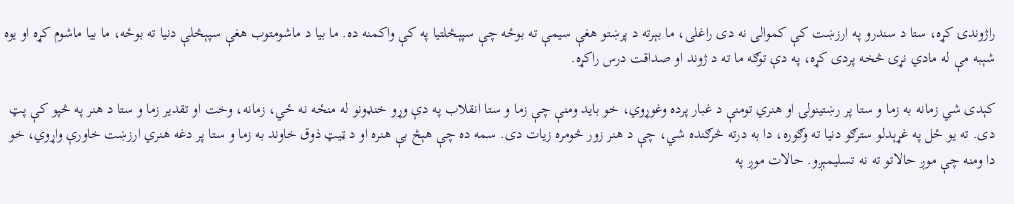راژوندۍ كړه، ستا د سندرو په ارزښت كې كموالى نه دى راغلى، ما بېرته د پرښتو هغې سيمې ته بوځه چې سپېڅلتيا په كې واكمنه ده. ما بيا د ماشومتوب هغې سپېڅلې دنيا ته بوځه، ما بيا ماشوم كړه او يوه شېبه مې له مادي نړۍ څخه پردى كړه، په دې توګه ما ته د ژوند او صداقت درس راكړه.

كېدى شي زمانه به زما و ستا پر رښتينولۍ او هنري تومنې د غبار پرده وغوړوي، خو بايد ومنې چې زما و ستا انقلاب په دې وړو خنډونو له منځه نه ځي، زمانه، وخت او تقدير زما و ستا د هنر په څپو كې پټ دى. ته يو ځل په غړېدلو سترګو دنيا ته وګوره، دا به درته څرګنده شي، چې د هنر زور څومره زيات دى. سمه ده چې هېڅ بې هنره او د ټيټ ذوق خاوند به زما و ستا پر دغه هنري ارزښت خاورې واړوي، خو دا ومنه چې موږ حالاتو ته نه تسليمېږو. حالات موږ په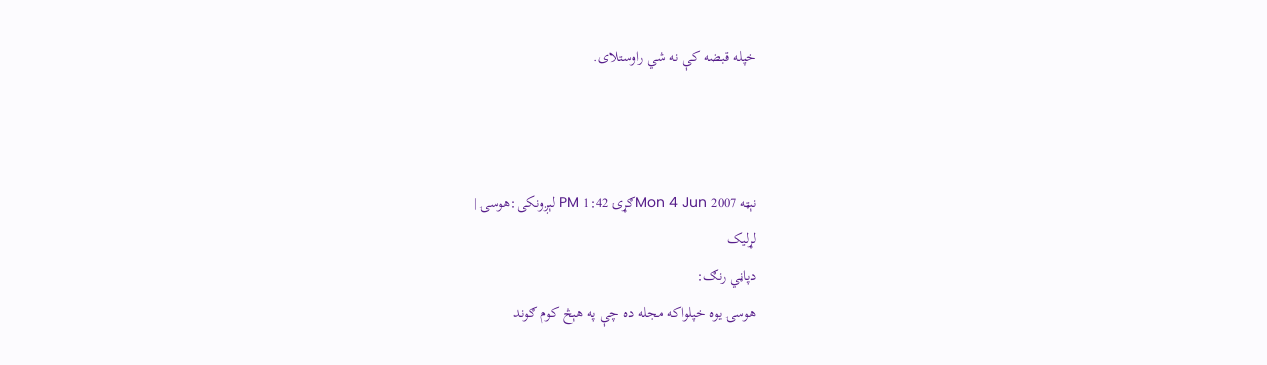خپله قبضه كې نه شي راوستلاى.



نېټه Mon 4 Jun 2007ګړۍ 1:42 PM لېږونكى:هوسۍ |
لړليک
دپاڼي رنګ:
هوسۍ يوه خپلواکه مجله ده چې په هېڅ کوم ګوند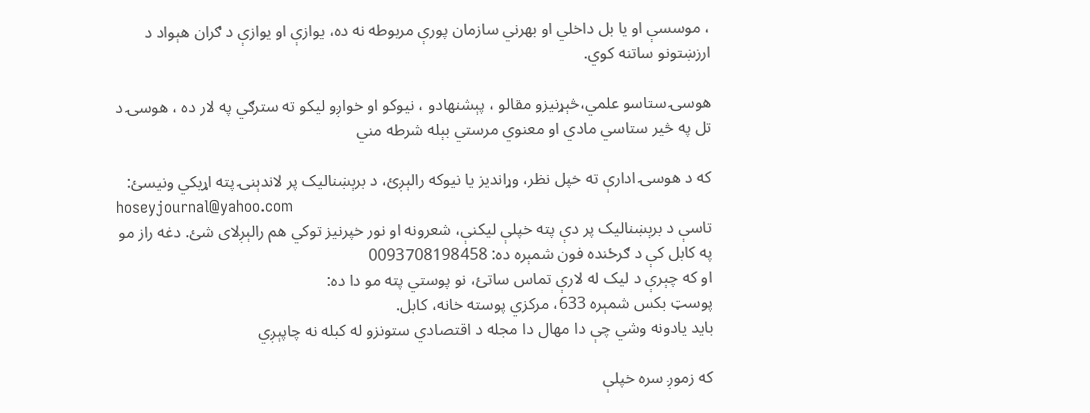، موسسې او يا بل داخلي او بهرني سازمان پورې مربوطه نه ده، يوازې او يوازې د ګران هېواد د ارزښتونو ساتنه كوي.

هوسۍ ستاسو علمي،څېړنيزو مقالو ، پېشنهادو ، نيوکو او خواږو ليکو ته سترګي په لار ده ، هوسۍ د تل په څير ستاسي مادي او معنوي مرستي بېله شرطه مني

که د هوسۍ ادارې ته خپل نظر، وړانديز يا نيوکه رالېږئ، د برېښناليک پر لاندېنۍ پته اړيکي ونيسئ:
hoseyjournal@yahoo.com
تاسې د برېښناليک پر دې پته خپلې ليکنې، شعرونه او نور خپرنيز توکي هم رالېږلای شئ. دغه راز مو په کابل کې د ګرځنده فون شمېره ده: 0093708198458
او که چېرې د ليک له لارې تماس ساتئ، نو پوستي پته مو دا ده:
پوسټ بکس شمېره 633، مرکزي پوسته خانه، کابل.
بايد يادونه وشي چې دا مهال دا مجله د اقتصادي ستونزو له کبله نه چاپېږي

که زموږ سره خپلې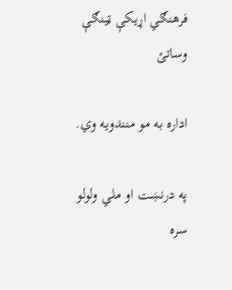فرهنګي اړيکې ټينګې وساتئ

اداره به مو منندويه وي.

په درنښت او ملي ولولو سره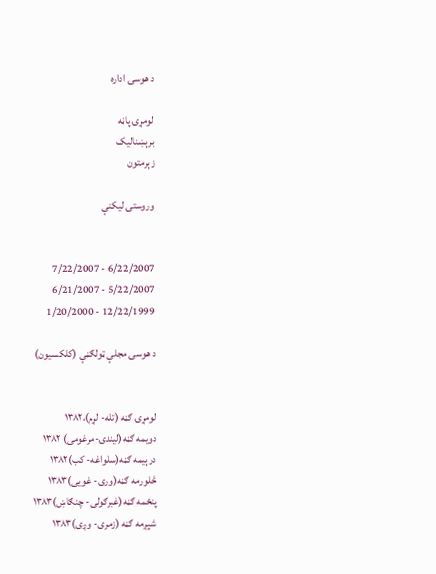د هوسۍ اداره

لومړۍ پاڼه
برېښناليک
زېرمتون

وروستۍ ليكنې


6/22/2007 - 7/22/2007
5/22/2007 - 6/21/2007
12/22/1999 - 1/20/2000

د هوسۍ مجلې ټولګڼې (كلكسيون)


لومړۍ ګڼه (تله- لړم)،۱۳۸۲
دويمه ګڼه(ليندۍ-مرغومى) ۱۳۸۲
درېيمه ګڼه(سلواغه- كب)۱۳۸۲
څلورمه ګڼه(ورى- غويى)۱۳۸۳
پنځمه ګڼه(غبرګولى- چنګاښ)۱۳۸۳
شپږمه ګڼه (زمرى- وږى)۱۳۸۳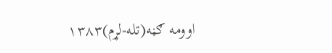اوومه ګڼه(تله-لړم)۱۳۸۳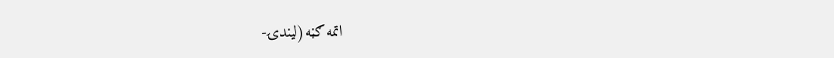اتمه ګڼه(ليندۍ-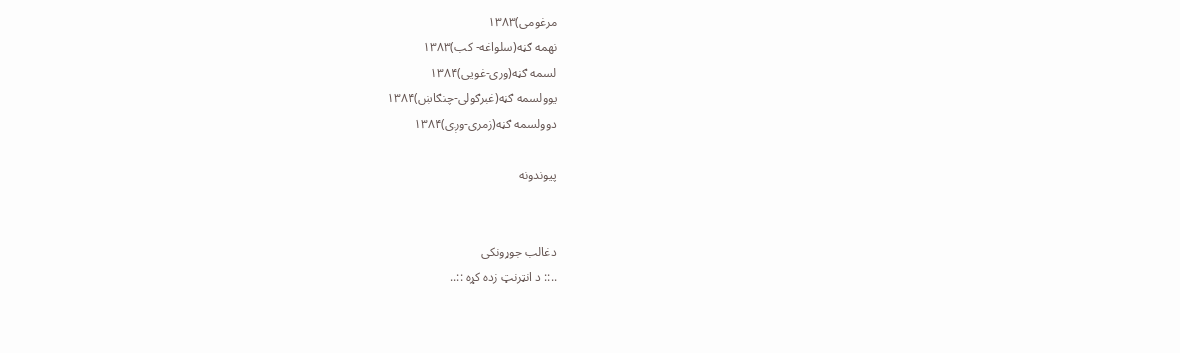مرغومى)۱۳۸۳
نهمه ګڼه(سلواغه- كب)۱۳۸۳
لسمه ګڼه(ورى-غويى)۱۳۸۴
يوولسمه ګڼه(غبرګولى-چنګاښ)۱۳۸۴
دوولسمه ګڼه(زمرى-وږى)۱۳۸۴

پيوندونه


دغالب جوړونکى
..:: د انټرنټ زده كړه ::..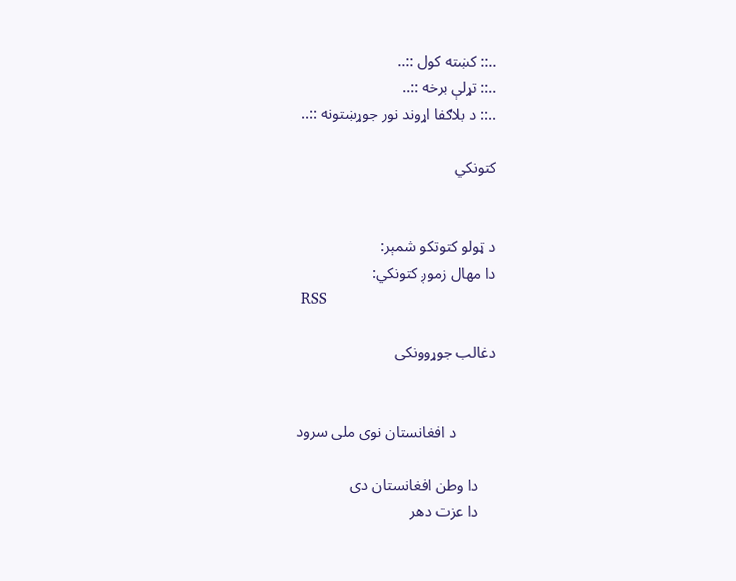..:: كښته كول ::..
..:: تړلې برخه ::..
..:: د بلاګفا اړوند نور جوړښتونه ::..

كتونكي


د ټولو كتوتكو شمېر:
دا مهال زموږ كتونكي:
 RSS

دغالب جوړوونکى


          د افغانستان نوى ملى سرود

    دا وطن افغانستان دی
    دا عزت دهر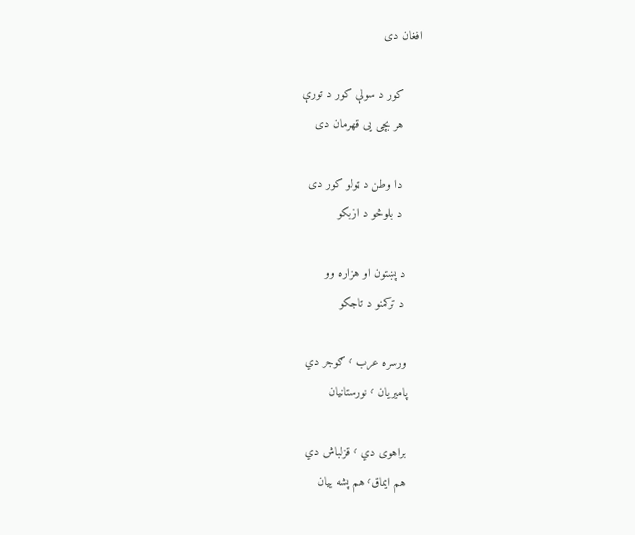افغان دی

     کور د سولې کور د تورې
     هر بچی یی قهرمان دی

     دا وطن د ټولو کور دی
     د بلوڅو د ازبکو

    د پښتون او هزاره وو
    د ترکمنو د تاجکو

   ورسره عرب ٬ ګوجر دي
   پامیریان ٬ نورستانيان

   براهوی دي ٬ قزلباش دي
   هم ایماق٬ هم پشه ییان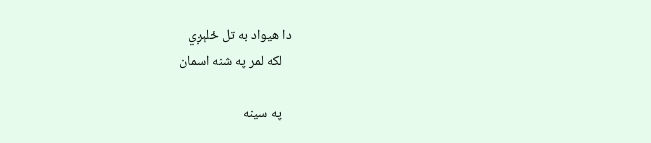دا هیواد به تل ځلېږي
   لکه لمر په شنه اسمان

   په سینه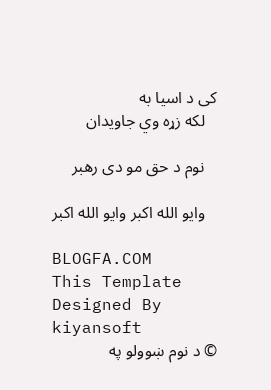کی د اسیا به
   لکه زړه وي جاویدان

   نوم د حق مو دی رهبر

   وایو الله اکبر وایو الله اکبر

BLOGFA.COM
This Template Designed By kiyansoft
© د نوم ښوولو په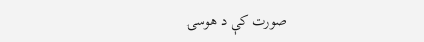صورت كې د هوسۍ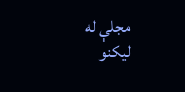مجلې له ليكنو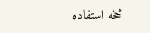څخه استفاده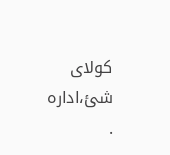كولاى شئ،اداره .